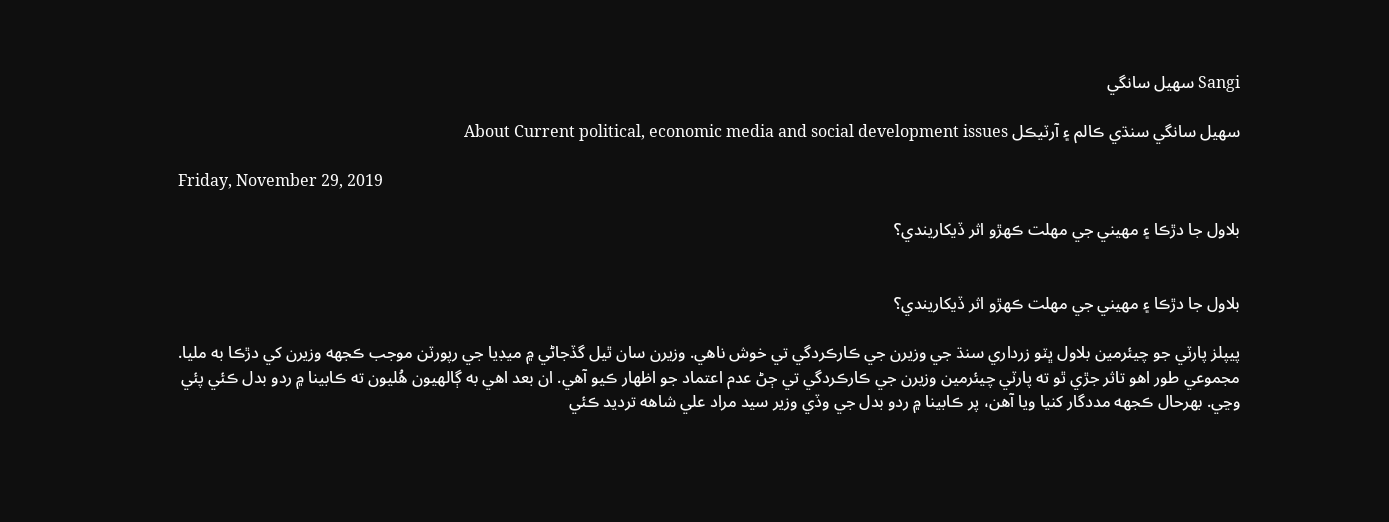Sangi سهيل سانگي

سهيل سانگي سنڌي ڪالم ۽ آرٽيڪل About Current political, economic media and social development issues

Friday, November 29, 2019

بلاول جا دڙڪا ۽ مهيني جي مهلت ڪهڙو اثر ڏيکاريندي؟


بلاول جا دڙڪا ۽ مهيني جي مهلت ڪهڙو اثر ڏيکاريندي؟

پيپلز پارٽي جو چيئرمين بلاول ڀٽو زرداري سنڌ جي وزيرن جي ڪارڪردگي تي خوش ناهي. وزيرن سان ٿيل گڏجاڻي ۾ ميڊيا جي رپورٽن موجب ڪجهه وزيرن کي دڙڪا به مليا. مجموعي طور اهو تاثر جڙي ٿو ته پارٽي چيئرمين وزيرن جي ڪارڪردگي تي ڄڻ عدم اعتماد جو اظهار ڪيو آهي. ان بعد اهي به ڳالهيون هُليون ته ڪابينا ۾ ردو بدل ڪئي پئي وڃي. بهرحال ڪجهه مددگار کنيا ويا آهن، پر ڪابينا ۾ ردو بدل جي وڏي وزير سيد مراد علي شاهه ترديد ڪئي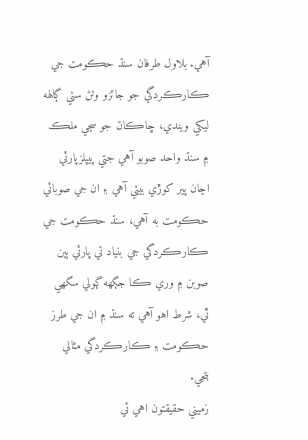آهي. بلاول طرفان سنڌ حڪومت جي ڪارڪردگي جو جائزو وٺڻ سٺي ڳالهه ليکي ويندي، ڇاڪاڻ جو سڄي ملڪ ۾ سنڌ واحد صوبو آهي جتي پيپلزپارٽي اڃان پير کوڙي بيٺي آهي ۽ ان جي صوبائي حڪومت به آهي، سنڌ حڪومت جي ڪارڪردگي جي بنياد تي پارٽي ٻين صوبن ۾ وري ڪا جڳهه ڳولي سگهي ٿي، شرط اهو آهي ته سنڌ ۾ ان جي طرز حڪومت ۽ ڪارڪردگي مثالي بڻجي.
زميني حقيقتون اهي ئي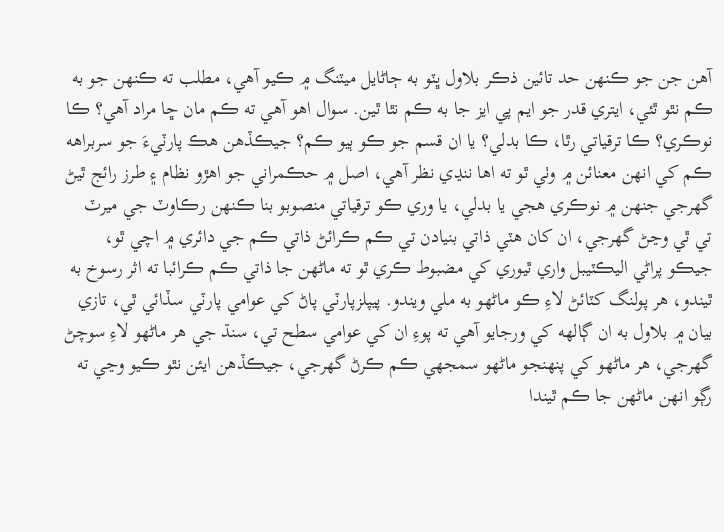آهن جن جو ڪنهن حد تائين ذڪر بلاول ڀٽو به ڄاڻايل ميٽنگ ۾ ڪيو آهي، مطلب ته ڪنهن جو به ڪم نٿو ٿئي، ايتري قدر جو ايم پي ايز جا به ڪم نٿا ٿين. سوال اهو آهي ته ڪم مان ڇا مراد آهي؟ ڪا نوڪري؟ ڪا ترقياتي رٿا، ڪا بدلي؟ يا ان قسم جو ڪو ٻيو ڪم؟ جيڪڏهن هڪ پارٽيءَ جو سربراهه ڪم کي انهن معنائن ۾ وٺي ٿو ته اها ننڍي نظر آهي، اصل ۾ حڪمراني جو اهڙو نظام ۽ طرز رائج ٿيڻ گهرجي جنهن ۾ نوڪري هجي يا بدلي، يا وري ڪو ترقياتي منصوبو بنا ڪنهن رڪاوٽ جي ميرٽ تي ٿي وڃڻ گهرجي، ان کان هٽي ذاتي بنيادن تي ڪم ڪرائڻ ذاتي ڪم جي دائري ۾ اچي ٿو، جيڪو پراڻي اليڪٽيبل واري ٿيوري کي مضبوط ڪري ٿو ته ماڻهن جا ذاتي ڪم ڪرائبا ته اثر رسوخ به ٿيندو، هر پولنگ کٽائڻ لاءِ ڪو ماڻهو به ملي ويندو. پيپلزپارٽي پاڻ کي عوامي پارٽي سڏائي ٿي، تازي بيان ۾ بلاول به ان ڳالهه کي ورجايو آهي ته پوءِ ان کي عوامي سطح تي، سنڌ جي هر ماڻهو لاءِ سوچڻ گهرجي، هر ماڻهو کي پنهنجو ماڻهو سمجهي ڪم ڪرڻ گهرجي، جيڪڏهن ايئن نٿو ڪيو وڃي ته رڳو انهن ماڻهن جا ڪم ٿيندا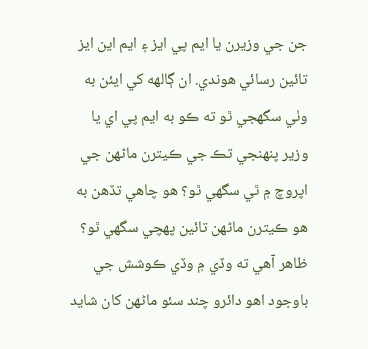جن جي وزيرن يا ايم پي ايز ۽ ايم اين ايز تائين رسائي هوندي. ان ڳالهه کي ايئن به وٺي سگهجي ٿو ته ڪو به ايم پي اي يا وزير پنهنجي تڪ جي ڪيترن ماڻهن جي اپروچ ۾ ٿي سگهي ٿو؟ هو چاهي تڏهن به هو ڪيترن ماڻهن تائين پهچي سگهي ٿو؟ ظاهر آهي ته وڏي ۾ وڏي ڪوشش جي باوجود اهو دائرو چند سئو ماڻهن کان شايد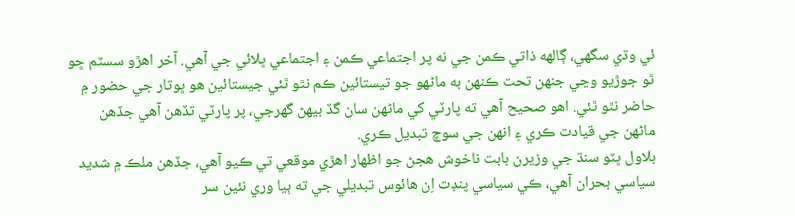ئي وڌي سگهي، ڳالهه ذاتي ڪمن جي نه پر اجتماعي ڪمن ۽ اجتماعي ڀلائي جي آهي. آخر اهڙو سسٽم ڇو ٿو جوڙيو وڃي جنهن تحت ڪنهن به ماڻهو جو تيستائين ڪم نٿو ٿئي جيستائين هو ڀوتار جي حضور ۾ حاضر نٿو ٿئي. اهو صحيح آهي ته پارٽي کي ماڻهن سان گڏ بيهڻ گهرجي، پر پارٽي تڏهن آهي جڏهن ماڻهن جي قيادت ڪري ۽ انهن جي سوچ تبديل ڪري.
بلاول ڀٽو سنڌ جي وزيرن بابت ناخوش هجڻ جو اظهار اهڙي موقعي تي ڪيو آهي، جڏهن ملڪ ۾ شديد سياسي بحران آهي، ڪي سياسي پنڊت اِن هائوس تبديلي جي ته ٻيا وري نئين سر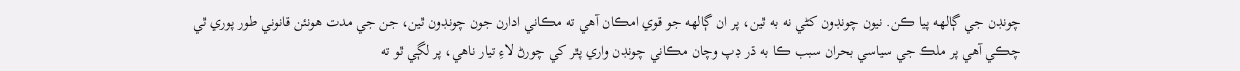چونڊن جي ڳالهه پيا ڪن. نيون چونڊون کڻي نه به ٿين، پر ان ڳالهه جو قوي امڪان آهي ته مڪاني ادارن جون چونڊون ٿين، جن جي مدت هونئن قانوني طور پوري ٿي چڪي آهي پر ملڪ جي سياسي بحران سبب ڪا به ڌر ڊپ وچان مڪاني چونڊن واري پٿر کي چورڻ لاءِ تيار ناهي، پر لڳي ٿو ته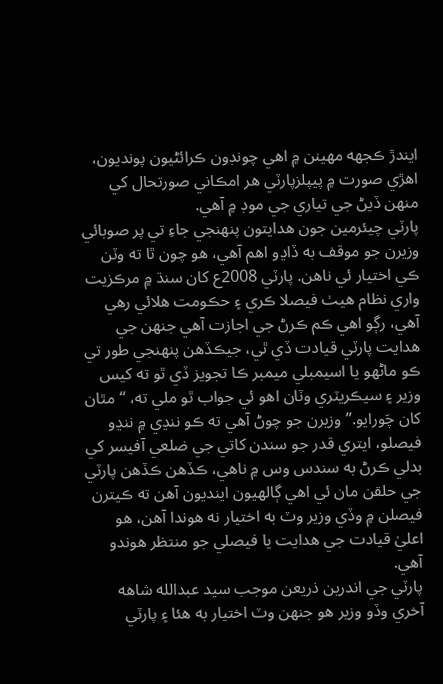ايندڙ ڪجهه مهينن ۾ اهي چونڊون ڪرائڻيون پونديون، اهڙي صورت ۾ پيپلزپارٽي هر امڪاني صورتحال کي منهن ڏيڻ جي تياري جي موڊ ۾ آهي.
پارٽي چيئرمين جون هدايتون پنهنجي جاءِ تي پر صوبائي وزيرن جو موقف به ڏاڍو اهم آهي، هو چون ٿا ته وٽن ڪي اختيار ئي ناهن. پارٽي 2008ع کان سنڌ ۾ مرڪزيت واري نظام هيٺ فيصلا ڪري ۽ حڪومت هلائي رهي آهي، رڳو اهي ڪم ڪرڻ جي اجازت آهي جنهن جي هدايت پارٽي قيادت ڏي ٿي، جيڪڏهن پنهنجي طور تي ڪو ماڻهو يا اسيمبلي ميمبر ڪا تجويز ڏي ٿو ته کيس وزير ۽ سيڪريٽري وٽان اهو ئي جواب ٿو ملي ته، “مٿان کان چَورايو.” وزيرن جو چوڻ آهي ته ڪو ننڍي ۾ ننڍو فيصلو، ايتري قدر جو سندن کاتي جي ضلعي آفيسر کي بدلي ڪرڻ به سندس وس ۾ ناهي، ڪڏهن ڪڏهن پارٽي جي حلقن مان ئي اهي ڳالهيون اينديون آهن ته ڪيترن فيصلن ۾ وڏي وزير وٽ به اختيار نه هوندا آهن، هو اعليٰ قيادت جي هدايت يا فيصلي جو منتظر هوندو آهي.
پارٽي جي اندرين ذريعن موجب سيد عبدالله شاهه آخري وڏو وزير هو جنهن وٽ اختيار به هئا ۽ پارٽي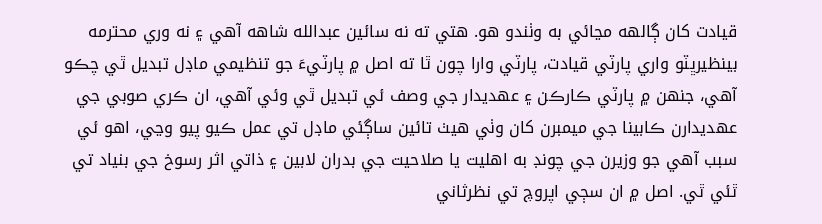قيادت کان ڳالهه مڃائي به وٺندو هو. هتي ته نه سائين عبدالله شاهه آهي ۽ نه وري محترمه بينظيرڀٽو واري پارٽي قيادت، پارٽي وارا چون ٿا ته اصل ۾ پارٽيءَ جو تنظيمي ماڊل تبديل ٿي چڪو آهي، جنهن ۾ پارٽي ڪارڪن ۽ عهديدار جي وصف ئي تبديل ٿي وئي آهي، ان ڪري صوبي جي عهديدارن ڪابينا جي ميمبرن کان وٺي هيٺ تائين ساڳئي ماڊل تي عمل ڪيو پيو وڃي، اهو ئي سبب آهي جو وزيرن جي چونڊ به اهليت يا صلاحيت جي بدران لابين ۽ ذاتي اثر رسوخ جي بنياد تي ٿئي ٿي. اصل ۾ ان سڄي اپروچ تي نظرثاني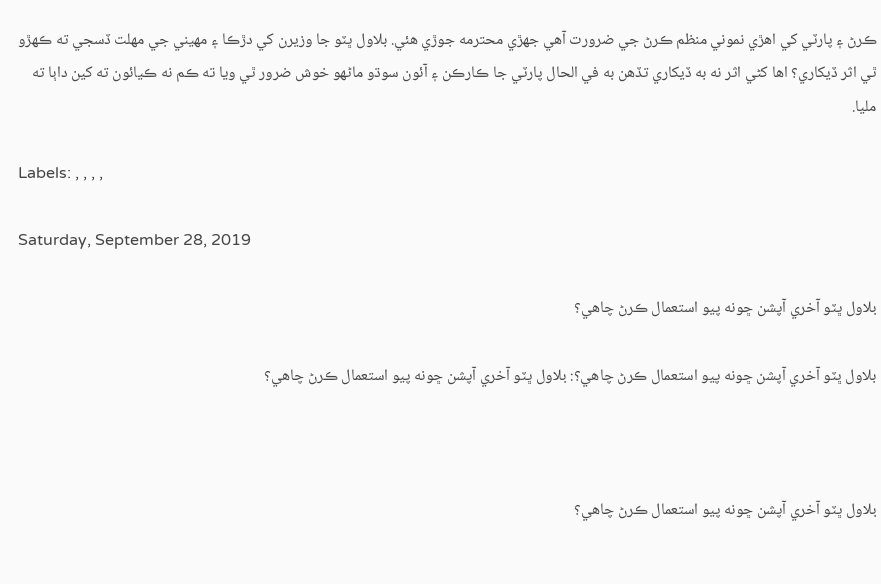ڪرڻ ۽ پارٽي کي اهڙي نموني منظم ڪرڻ جي ضرورت آهي جهڙي محترمه جوڙي هئي. بلاول ڀٽو جا وزيرن کي دڙڪا ۽ مهيني جي مهلت ڏسجي ته ڪهڙو ٿي اثر ڏيکاري؟ اها کڻي اثر نه به ڏيکاري تڏهن به في الحال پارٽي جا ڪارڪن ۽ آئون سوڌو ماڻهو خوش ضرور ٿي ويا ته ڪم نه ڪيائون ته کين داٻا ته مليا.

Labels: , , , ,

Saturday, September 28, 2019

بلاول ڀٽو آخري آپشن ڇونه پيو استعمال ڪرڻ چاهي؟

بلاول ڀٽو آخري آپشن ڇونه پيو استعمال ڪرڻ چاهي؟: بلاول ڀٽو آخري آپشن ڇونه پيو استعمال ڪرڻ چاهي؟



بلاول ڀٽو آخري آپشن ڇونه پيو استعمال ڪرڻ چاهي؟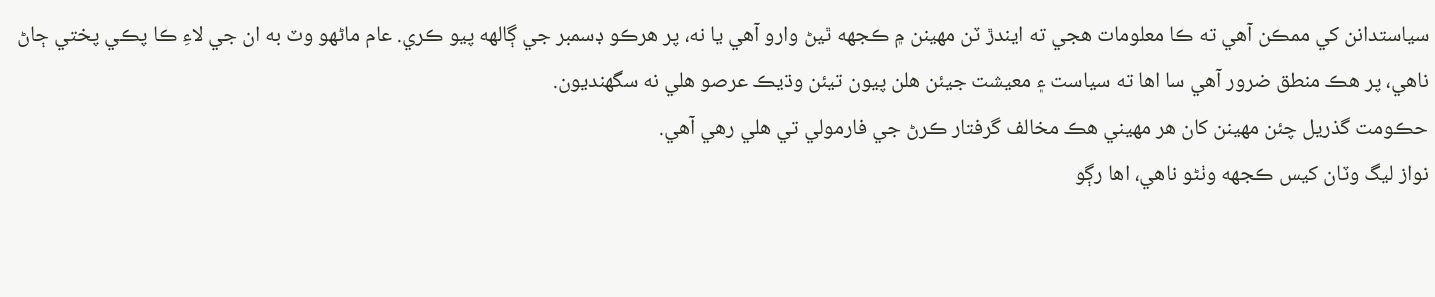سياستدانن کي ممڪن آهي ته ڪا معلومات هجي ته ايندڙ ٽن مهينن ۾ ڪجهه ٿيڻ وارو آهي يا نه، پر هرڪو ڊسمبر جي ڳالهه پيو ڪري. عام ماڻهو وٽ به ان جي لاءِ ڪا پڪي پختي ڄاڻ ناهي، پر هڪ منطق ضرور آهي سا اها ته سياست ۽ معيشت جيئن هلن پيون تيئن وڌيڪ عرصو هلي نه سگهنديون.
حڪومت گذريل چئن مهينن کان هر مهيني هڪ مخالف گرفتار ڪرڻ جي فارمولي تي هلي رهي آهي.
نواز ليگ وٽان کيس ڪجهه وٺڻو ناهي، اها رڳو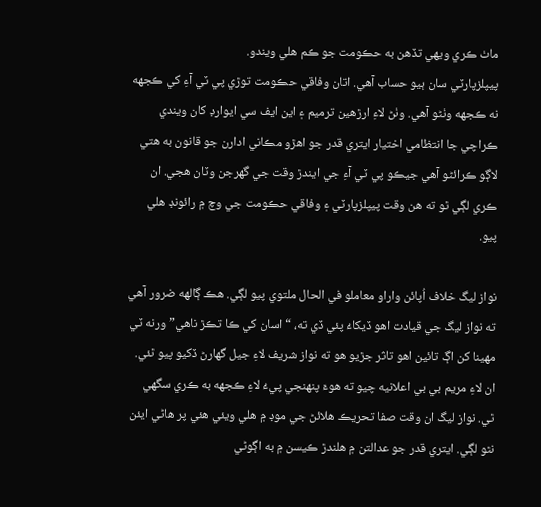ماٺ ڪري ويهي تڏهن به حڪومت جو ڪم هلي ويندو.
پيپلزپارٽي سان ٻيو حساب آهي. اتان وفاقي حڪومت توڙي پي ٽي آءِ کي ڪجهه نه ڪجهه وٺڻو آهي. وٺڻ لاءِ ارڙهين ترميم ۽ اين ايف سي ايوارڊ کان ويندي ڪراچي جا انتظامي اختيار ايتري قدر جو اهڙو مڪاني ادارن جو قانون به هتي لاڳو ڪرائڻو آهي جيڪو پي ٽي آءِ جي ايندڙ وقت جي گهرجن وٽان هجي. ان ڪري لڳي ٿو ته هن وقت پيپلزپارٽي ۽ وفاقي حڪومت جي وچ ۾ رائونڊ هلي پيو.

نواز ليگ خلاف اُپائن واراو معاملو في الحال ملتوي پيو لڳي. هڪ ڳالهه ضرور آهي ته نواز ليگ جي قيادت اهو ڏيکاءُ پئي ڏي ته، “اسان کي ڪا تڪڙ ناهي” ورنه ٽي مهينا کن اڳ تائين اهو تاثر جڙيو هو ته نواز شريف لاءِ جيل گهارڻ ڏکيو پيو ٿئي. ان لاءِ مريم بي بي اعلانيه چيو ته هوءَ پنهنجي پيءُ لاءِ ڪجهه به ڪري سگهي ٿي. نواز ليگ ان وقت صفا تحريڪ هلائڻ جي موڊ ۾ هلي ويئي هئي پر هاڻي ايئن نٿو لڳي. ايتري قدر جو عدالتن ۾ هلندڙ ڪيسن ۾ به اڳوڻي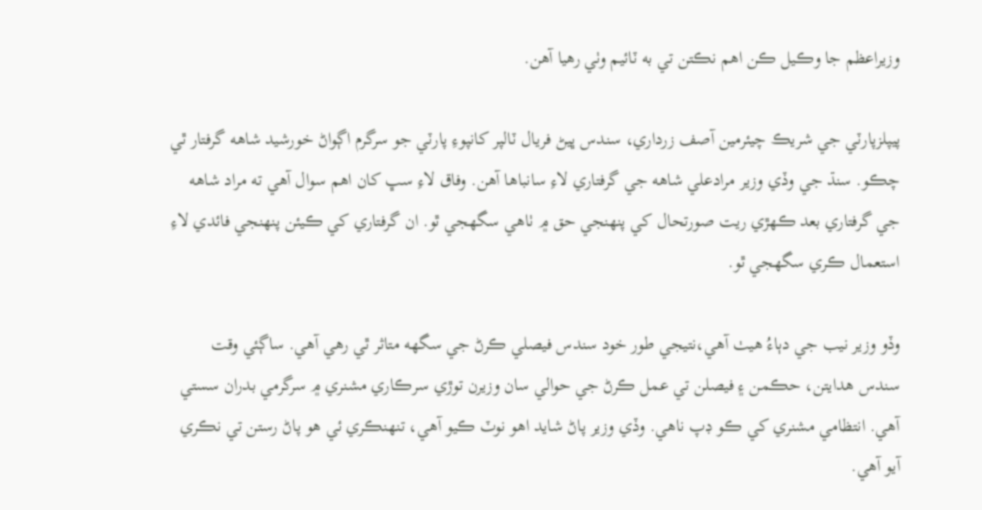وزيراعظم جا وڪيل ڪن اهم نڪتن تي به ٽائيم وٺي رهيا آهن.

پيپلزپارٽي جي شريڪ چيئرمين آصف زرداري، سندس ڀيڻ فريال ٽالپر کانپوءِ پارٽي جو سرگرم اڳواڻ خورشيد شاهه گرفتار ٿي چڪو. سنڌ جي وڏي وزير مرادعلي شاهه جي گرفتاري لاءِ سانباها آهن. وفاق لاءِ سڀ کان اهم سوال آهي ته مراد شاهه جي گرفتاري بعد ڪهڙي ريت صورتحال کي پنهنجي حق ۾ ٺاهي سگهجي ٿو. ان گرفتاري کي ڪيئن پنهنجي فائدي لاءِ استعمال ڪري سگهجي ٿو.

وڏو وزير نيب جي دٻاءُ هيٺ آهي،نتيجي طور خود سندس فيصلي ڪرڻ جي سگهه متاثر ٿي رهي آهي. ساڳئي وقت سندس هدايتن، حڪمن ۽ فيصلن تي عمل ڪرڻ جي حوالي سان وزيرن توڙي سرڪاري مشنري ۾ سرگرمي بدران سستي آهي. انتظامي مشنري کي ڪو ڊپ ناهي. وڏي وزير پاڻ شايد اهو نوٽ ڪيو آهي، تنهنڪري ئي هو پاڻ رستن تي نڪري آيو آهي.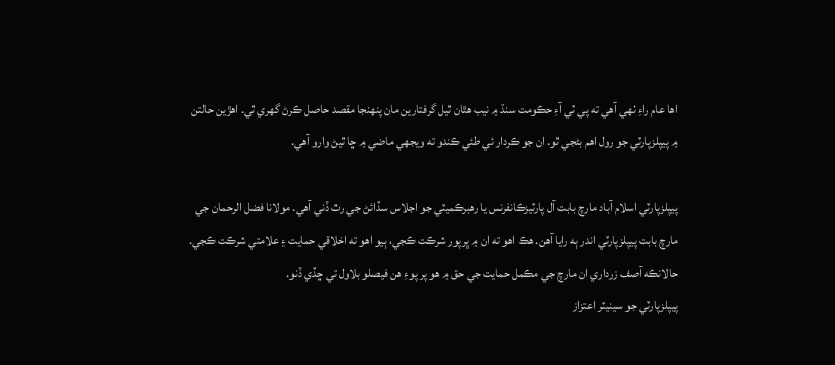اها عام راءِ ٺهي آهي ته پي ٽي آءِ حڪومت سنڌ ۾ نيب هٿان ٿيل گرفتارين مان پنهنجا مقصد حاصل ڪرڻ گهري ٿي. اهڙين حالتن ۾ پيپلزپارٽي جو رول اهم بڻجي ٿو. ان جو ڪردار ئي طئي ڪندو ته ويجهي ماضي ۾ ڇا ٿيڻ وارو آهي.

پيپلزپارٽي اسلام آباد مارچ بابت آل پارٽيزڪانفرنس يا رهبرڪميٽي جو اجلاس سڏائڻ جي رٿ ڏني آهي. مولانا فضل الرحمان جي مارچ بابت پيپلزپارٽي اندر ٻه رايا آهن. هڪ اهو ته ان ۾ ڀرپور شرڪت ڪجي، ٻيو اهو ته اخلاقي حمايت ۽ علامتي شرڪت ڪجي. حالانڪه آصف زرداري ان مارچ جي مڪمل حمايت جي حق ۾ هو پر پوءِ هن فيصلو بلاول تي ڇڏي ڏنو.
پيپلزپارٽي جو سينيٽر اعتزاز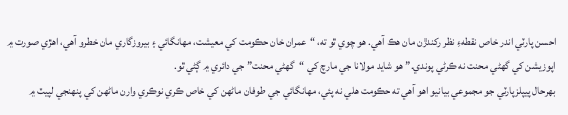احسن پارٽي اندر خاص نقطهءِ نظر رکندڙن مان هڪ آهي. هو چوي ٿو ته، “عمران خان حڪومت کي معيشت، مهانگائي ۽ بيروزگاري مان خطرو آهي، اهڙي صورت ۾ اپوزيشن کي گهڻي محنت نه ڪرڻي پوندي.” هو شايد مولانا جي مارچ کي “گهڻي محنت” جي دائري ۾ ڳڻي ٿو.
بهرحال پيپلزپارٽي جو مجموعي بيانيو اهو آهي ته حڪومت هلي نه پئي، مهانگائي جي طوفان ماڻهن کي خاص ڪري نوڪري وارن ماڻهن کي پنهنجي لپيٽ ۾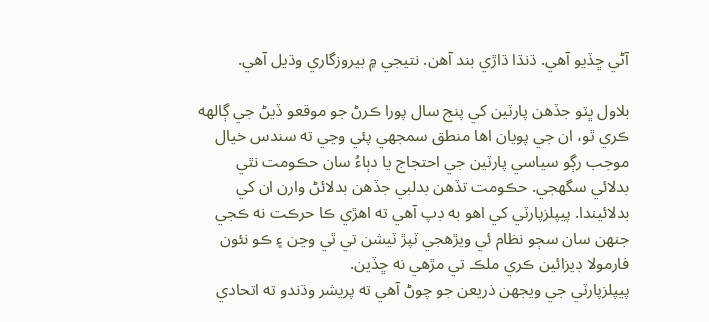آڻي ڇڏيو آهي. ڌنڌا ڌاڙي بند آهن. نتيجي ۾ بيروزگاري وڌيل آهي.

بلاول ڀٽو جڏهن پارٽين کي پنج سال پورا ڪرڻ جو موقعو ڏيڻ جي ڳالهه ڪري ٿو، ان جي پويان اها منطق سمجهي پئي وڃي ته سندس خيال موجب رڳو سياسي پارٽين جي احتجاج يا دٻاءُ سان حڪومت نٿي بدلائي سگهجي. حڪومت تڏهن بدلبي جڏهن بدلائڻ وارن ان کي بدلائيندا. پيپلزپارٽي کي اهو به ڊپ آهي ته اهڙي ڪا حرڪت نه ڪجي جنهن سان سڄو نظام ئي ويڙهجي ٽپڙ ٽيشن تي ٿي وڃن ۽ ڪو نئون فارمولا ڊيزائين ڪري ملڪ تي مڙهي نه ڇڏين.
پيپلزپارٽي جي ويجهن ذريعن جو چوڻ آهي ته پريشر وڌندو ته اتحادي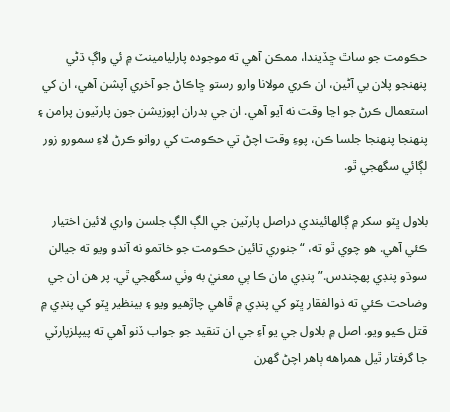حڪومت جو ساٿ ڇڏيندا، ممڪن آهي ته موجوده پارليامينٽ ۾ ئي واڳ ڌڻي پنهنجو پلان بي آڻين، ان ڪري مولانا وارو رستو ڇاڪاڻ جو آخري آپشن آهي، ان کي استعمال ڪرڻ جو اڃا وقت نه آيو آهي. ان جي بدران اپوزيشن جون پارٽيون پرامن ۽ پنهنجا پنهنجا جلسا ڪن، پوءِ وقت اچڻ تي حڪومت کي روانو ڪرڻ لاءِ سمورو زور لڳائي سگهجي ٿو.

بلاول ڀٽو سکر ۾ ڳالهائيندي دراصل پارٽين جي الڳ الڳ جلسن واري لائين اختيار ڪئي آهي. هو چوي ٿو ته، “جنوري تائين حڪومت جو خاتمو نه آندو ويو ته جيالن سوڌو پنڊي پهچندس.” پنڊي مان ڪا ٻي معنيٰ به وٺي سگهجي ٿي. پر هن ان جي وضاحت ڪئي ته ذوالفقار ڀٽو کي پنڊي ۾ ڦاهي چاڙهيو ويو ۽ بينظير ڀٽو کي پنڊي ۾ قتل ڪيو ويو. اصل ۾ بلاول جي يو آءِ جي ان تنقيد جو جواب ڏنو آهي ته پيپلزپارٽي جا گرفتار ٿيل همراهه ٻاهر اچڻ گهرن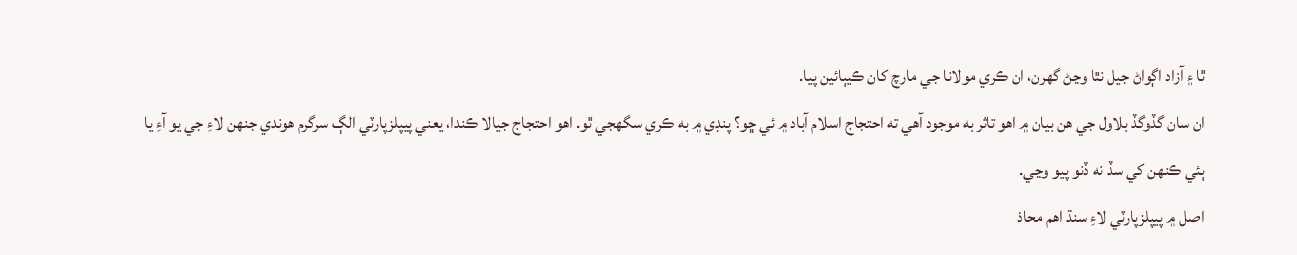ٿا ۽ آزاد اڳواڻ جيل نٿا وڃڻ گهرن، ان ڪري مولانا جي مارچ کان ڪيٻائين پيا.
ان سان گڏوگڏ بلاول جي هن بيان ۾ اهو تاثر به موجود آهي ته احتجاج اسلام آباد ۾ ئي ڇو؟ پنڊي ۾ به ڪري سگهجي ٿو. اهو احتجاج جيالا ڪندا، يعني پيپلزپارٽي الڳ سرگرم هوندي جنهن لاءِ جي يو آءِ يا ٻئي ڪنهن کي سڏ نه ڏنو پيو وڃي.
اصل ۾ پيپلزپارٽي لاءِ سنڌ اهم محاذ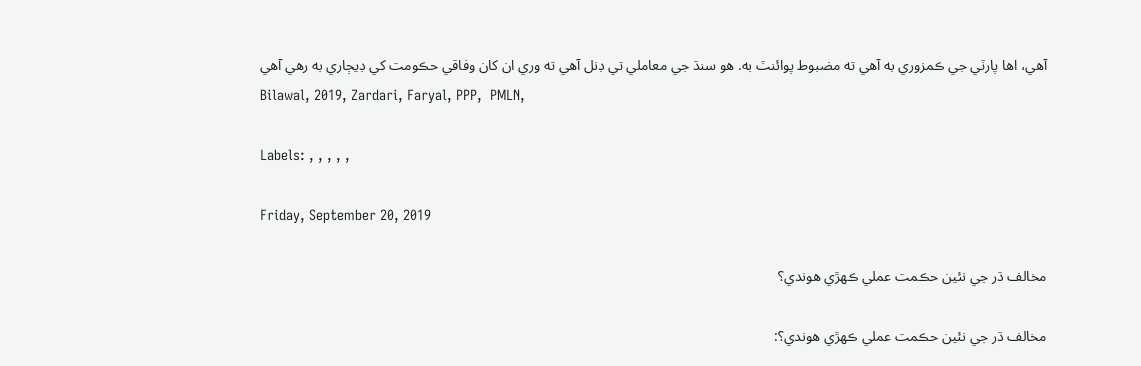آهي، اها پارٽي جي ڪمزوري به آهي ته مضبوط پوائنٽ به. هو سنڌ جي معاملي تي ڊنل آهي ته وري ان کان وفاقي حڪومت کي ڊيڄاري به رهي آهي
Bilawal, 2019, Zardari, Faryal, PPP,  PMLN,

Labels: , , , , ,

Friday, September 20, 2019

مخالف ڌر جي نئين حڪمت عملي ڪهڙي هوندي؟

مخالف ڌر جي نئين حڪمت عملي ڪهڙي هوندي؟: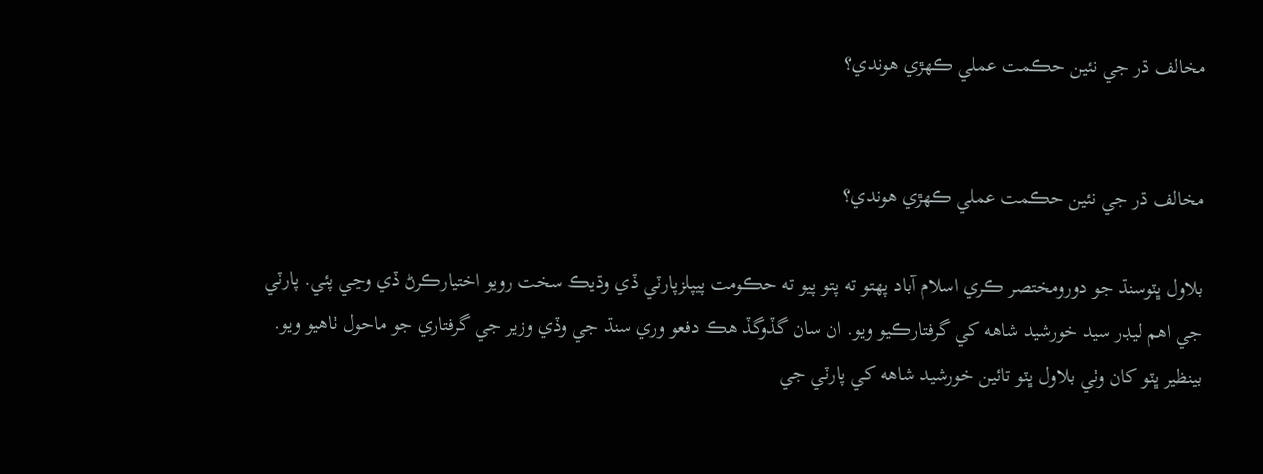مخالف ڌر جي نئين حڪمت عملي ڪهڙي هوندي؟


مخالف ڌر جي نئين حڪمت عملي ڪهڙي هوندي؟

بلاول ڀٽوسنڌ جو دورومختصر ڪري اسلام آباد پهتو ته پتو پيو ته حڪومت پيپلزپارٽي ڏي وڌيڪ سخت رويو اختيارڪرڻ ڏي وڃي پئي. پارٽي جي اهم ليڊر سيد خورشيد شاهه کي گرفتارڪيو ويو. ان سان گڏوگڏ هڪ دفعو وري سنڌ جي وڏي وزير جي گرفتاري جو ماحول ٺاهيو ويو.
بينظير ڀٽو کان وٺي بلاول ڀٽو تائين خورشيد شاهه کي پارٽي جي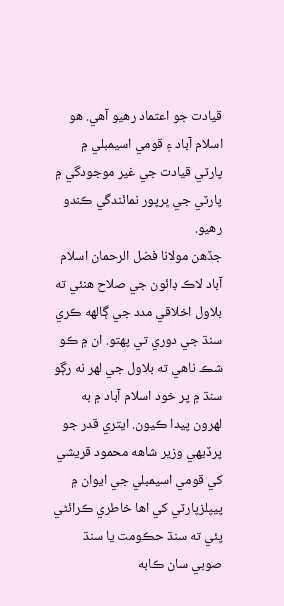قيادت جو اعتماد رهيو آهي. هو اسلام آباد ۽ قومي اسيمبلي ۾ پارٽي قيادت جي غير موجودگي ۾ پارٽي جي ڀرپور نمائندگي ڪندو رهيو.
جڏهن مولانا فضل الرحمان اسلام آباد لاڪ ڊائون جي صلاح هنئي ته بلاول اخلاقي مدد جي ڳالهه ڪري سنڌ جي دوري تي پهتو. ان ۾ ڪو شڪ ناهي ته بلاول جي لهر نه رڳو سنڌ ۾ پر خود اسلام آباد ۾ به لهرون پيدا ڪيون. ايتري قدر جو پرڏيهي وزير شاهه محمود قريشي کي قومي اسيمبلي جي ايوان ۾ پيپلزپارٽي کي اها خاطري ڪرائڻي پئي ته سنڌ حڪومت يا سنڌ صوبي سان ڪابه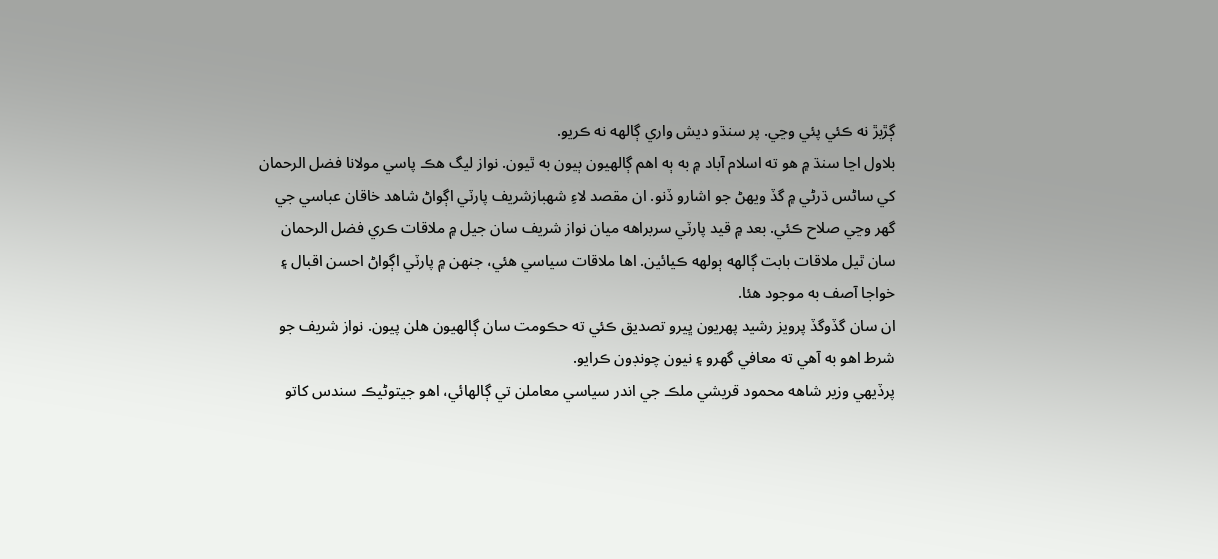ڳڙبڙ نه ڪئي پئي وڃي. پر سنڌو ديش واري ڳالهه نه ڪريو.
بلاول اڃا سنڌ ۾ هو ته اسلام آباد ۾ به ٻه اهم ڳالهيون ٻيون به ٿيون. نواز ليگ هڪ پاسي مولانا فضل الرحمان کي ساڻس ڌرڻي ۾ گڏ ويهڻ جو اشارو ڏنو. ان مقصد لاءِ شهبازشريف پارٽي اڳواڻ شاهد خاقان عباسي جي گهر وڃي صلاح ڪئي. بعد ۾ قيد پارٽي سربراهه ميان نواز شريف سان جيل ۾ ملاقات ڪري فضل الرحمان سان ٿيل ملاقات بابت ڳالهه ٻولهه ڪيائين. اها ملاقات سياسي هئي، جنهن ۾ پارٽي اڳواڻ احسن اقبال ۽ خواجا آصف به موجود هئا.
ان سان گڏوگڏ پرويز رشيد پهريون ڀيرو تصديق ڪئي ته حڪومت سان ڳالهيون هلن پيون. نواز شريف جو شرط اهو به آهي ته معافي گهرو ۽ نيون چونڊون ڪرايو.
پرڏيهي وزير شاهه محمود قريشي ملڪ جي اندر سياسي معاملن تي ڳالهائي، اهو جيتوڻيڪ سندس کاتو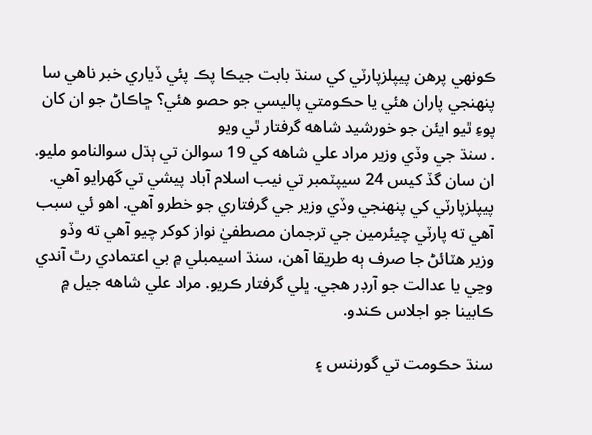ڪونهي پرهن پيپلزپارٽي کي سنڌ بابت جيڪا پڪ پئي ڏياري خبر ناهي سا پنهنجي پاران هئي يا حڪومتي پاليسي جو حصو هئي؟ ڇاڪاڻ جو ان کان پوءِ ٿيو ايئن جو خورشيد شاهه گرفتار ٿي ويو
. سنڌ جي وڏي وزير مراد علي شاهه کي 19 سوالن تي ٻڌل سوالنامو مليو. ان سان گڏ کيس 24 سيپٽمبر تي نيب اسلام آباد پيشي تي گهرايو آهي.
پيپلزپارٽي کي پنهنجي وڏي وزير جي گرفتاري جو خطرو آهي. اهو ئي سبب آهي ته پارٽي چيئرمين جي ترجمان مصطفيٰ نواز کوکر چيو آهي ته وڏو وزير هٽائڻ جا صرف ٻه طريقا آهن، سنڌ اسيمبلي ۾ بي اعتمادي رٿ آندي وڃي يا عدالت جو آرڊر هجي. ڀلي گرفتار ڪريو. مراد علي شاهه جيل ۾ ڪابينا جو اجلاس ڪندو.

سنڌ حڪومت تي گورننس ۽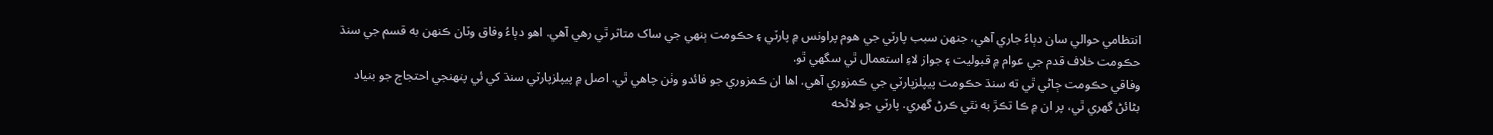انتظامي حوالي سان دٻاءُ جاري آهي، جنهن سبب پارٽي جي هوم پراونس ۾ پارٽي ۽ حڪومت ٻنهي جي ساک متاثر ٿي رهي آهي. اهو دٻاءُ وفاق وٽان ڪنهن به قسم جي سنڌ حڪومت خلاف قدم جي عوام ۾ قبوليت ۽ جواز لاءِ استعمال ٿي سگهي ٿو.
وفاقي حڪومت ڄاڻي ٿي ته سنڌ حڪومت پيپلزپارٽي جي ڪمزوري آهي. اها ان ڪمزوري جو فائدو وٺن چاهي ٿي. اصل ۾ پيپلزپارٽي سنڌ کي ئي پنهنجي احتجاج جو بنياد بڻائڻ گهري ٿي، پر ان ۾ ڪا تڪڙ به نٿي ڪرڻ گهري. پارٽي جو لائحه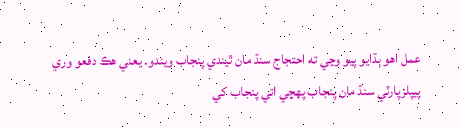عمل اهو ٻڌايو پيو وڃي ته احتجاج سنڌ مان ٿيندي پنجاب ويندو. يعني هڪ دفعو وري پيپلزپارٽي سنڌ مان پنجاب پهچي اتي پنجاب کي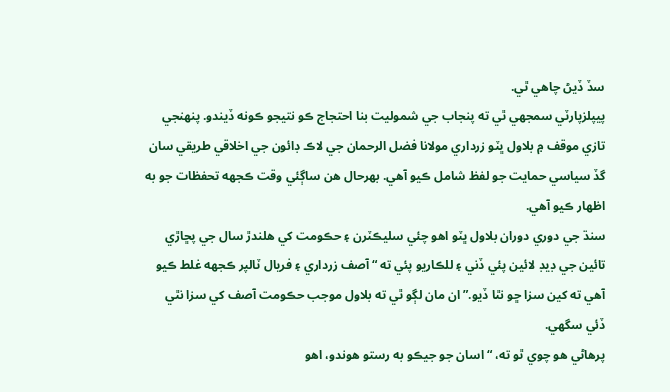سڏ ڏيڻ چاهي ٿي.
پيپلزپارٽي سمجهي ٿي ته پنجاب جي شموليت بنا احتجاج ڪو نتيجو ڪونه ڏيندو. پنهنجي تازي موقف ۾ بلاول ڀٽو زرداري مولانا فضل الرحمان جي لاڪ ڊائون جي اخلاقي طريقي سان گڏ سياسي حمايت جو لفظ شامل ڪيو آهي. بهرحال هن ساڳئي وقت ڪجهه تحفظات جو به اظهار ڪيو آهي.
سنڌ جي دوري دوران بلاول ڀٽو اهو چئي سليڪٽرن ۽ حڪومت کي هلندڙ سال جي پڇاڙي تائين جي ڊيڊ لائين پئي ڏني ۽ للڪاريو پئي ته “آصف زرداري ۽ فريال ٽالپر ڪجهه غلط ڪيو آهي ته کين سزا ڇو نٿا ڏيو.” ان مان لڳو ٿي ته بلاول موجب حڪومت آصف کي سزا نٿي ڏئي سگهي.
پرهاڻي هو چوي ٿو ته، “اسان جو جيڪو به رستو هوندو، اهو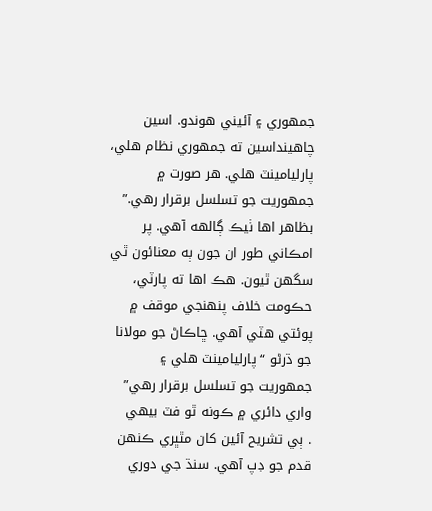جمهوري ۽ آئيني هوندو. اسين چاهينداسين ته جمهوري نظام هلي، پارليامينٽ هلي. هر صورت ۾ جمهوريت جو تسلسل برقرار رهي.” بظاهر اها ٺيڪ ڳالهه آهي. پر امڪاني طور ان جون ٻه معنائون ٿي سگهن ٿيون. هڪ اها ته پارٽي، حڪومت خلاف پنهنجي موقف ۾ پوئتي هٽي آهي. ڇاڪاڻ جو مولانا جو ڌرڻو “پارليامينٽ هلي ۽ جمهوريت جو تسلسل برقرار رهي” واري دائري ۾ ڪونه ٿو فٽ بيهي
. ٻي تشريح آئين کان مٿڀري ڪنهن قدم جو ڊپ آهي. سنڌ جي دوري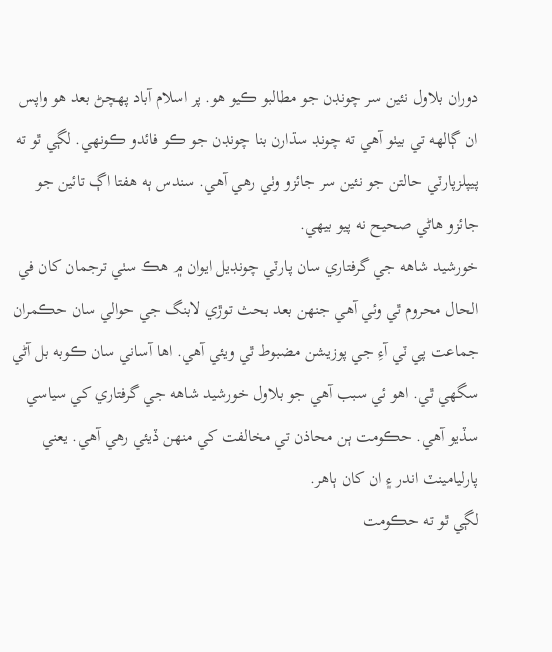دوران بلاول نئين سر چونڊن جو مطالبو ڪيو هو. پر اسلام آباد پهچڻ بعد هو واپس ان ڳالهه تي بيٺو آهي ته چونڊ سڌارن بنا چونڊن جو ڪو فائدو ڪونهي. لڳي ٿو ته پيپلزپارٽي حالتن جو نئين سر جائزو وٺي رهي آهي. سندس ٻه هفتا اڳ تائين جو جائزو هاڻي صحيح نه پيو بيهي.
خورشيد شاهه جي گرفتاري سان پارٽي چونڊيل ايوان ۾ هڪ سٺي ترجمان کان في الحال محروم ٿي وئي آهي جنهن بعد بحث توڙي لابنگ جي حوالي سان حڪمران جماعت پي ٽي آءِ جي پوزيشن مضبوط ٿي ويئي آهي. اها آساني سان ڪوبه بل آڻي سگهي ٿي. اهو ئي سبب آهي جو بلاول خورشيد شاهه جي گرفتاري کي سياسي سڏيو آهي. حڪومت ٻن محاذن تي مخالفت کي منهن ڏيئي رهي آهي. يعني پارليامينٽ اندر ۽ ان کان ٻاهر.
لڳي ٿو ته حڪومت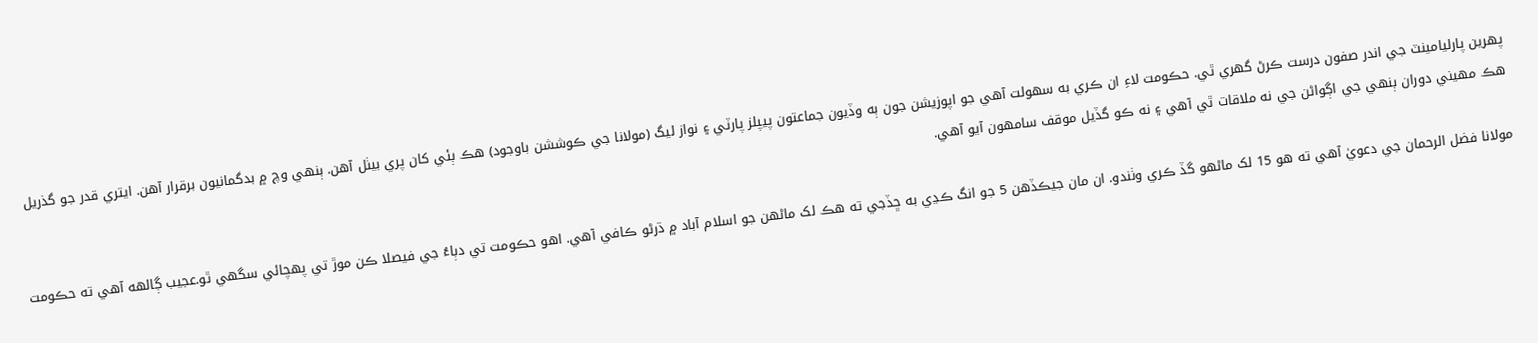پهرين پارليامينٽ جي اندر صفون درست ڪرڻ گهري ٿي. حڪومت لاءِ ان ڪري به سهولت آهي جو اپوزيشن جون ٻه وڏيون جماعتون پيپلز پارٽي ۽ نواز ليگ (مولانا جي ڪوششن باوجود) هڪ ٻئي کان پري بيٺل آهن. ٻنهي وچ ۾ بدگمانيون برقرار آهن. ايتري قدر جو گذريل هڪ مهيني دوران ٻنهي جي اڳواڻن جي نه ملاقات ٿي آهي ۽ نه ڪو گڏيل موقف سامهون آيو آهي.

مولانا فضل الرحمان جي دعويٰ آهي ته هو 15 لک ماڻهو گڏ ڪري وٺندو. ان مان جيڪڏهن 5 جو انگ ڪڍي به ڇڏجي ته هڪ لک ماڻهن جو اسلام آباد ۾ ڌرڻو ڪافي آهي. اهو حڪومت تي دٻاءُ جي فيصلا ڪن موڙ تي پهچائي سگهي ٿو.عجيب ڳالهه آهي ته حڪومت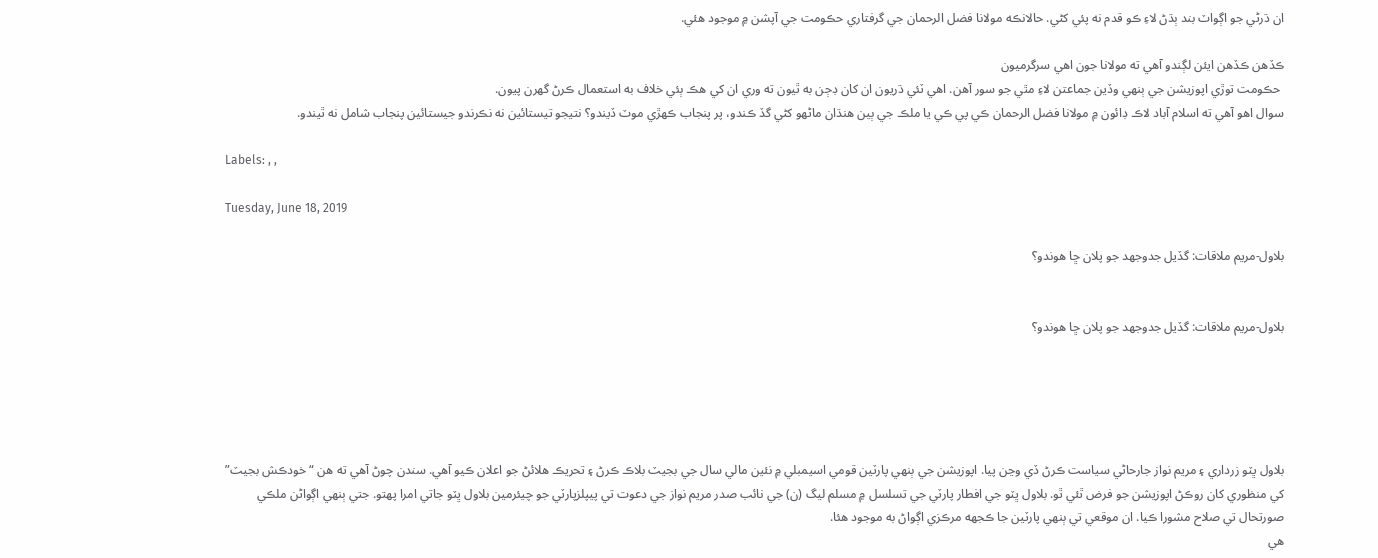ان ڌرڻي جو اڳواٽ بند ٻڌڻ لاءِ ڪو قدم نه پئي کڻي. حالانڪه مولانا فضل الرحمان جي گرفتاري حڪومت جي آپشن ۾ موجود هئي.

ڪڏهن ڪڏهن ايئن لڳندو آهي ته مولانا جون اهي سرگرميون
 حڪومت توڙي اپوزيشن جي ٻنهي وڏين جماعتن لاءِ مٿي جو سور آهن. اهي ٽئي ڌريون ان کان ڊڄن به ٿيون ته وري ان کي هڪ ٻئي خلاف به استعمال ڪرڻ گهرن پيون.
سوال اهو آهي ته اسلام آباد لاڪ ڊائون ۾ مولانا فضل الرحمان ڪي پي ڪي يا ملڪ جي ٻين هنڌان ماڻهو کڻي گڏ ڪندو، پر پنجاب ڪهڙي موٽ ڏيندو؟ نتيجو تيستائين نه نڪرندو جيستائين پنجاب شامل نه ٿيندو.

Labels: , ,

Tuesday, June 18, 2019

بلاول-مريم ملاقات: گڏيل جدوجهد جو پلان ڇا هوندو؟


بلاول-مريم ملاقات: گڏيل جدوجهد جو پلان ڇا هوندو؟





بلاول ڀٽو زرداري ۽ مريم نواز جارحاڻي سياست ڪرڻ ڏي وڃن پيا. اپوزيشن جي ٻنهي پارٽين قومي اسيمبلي ۾ نئين مالي سال جي بجيٽ بلاڪ ڪرڻ ۽ تحريڪ هلائڻ جو اعلان ڪيو آهي. سندن چوڻ آهي ته هن “خودڪش بجيٽ” کي منظوري کان روڪڻ اپوزيشن جو فرض ٿئي ٿو. بلاول ڀٽو جي افطار پارٽي جي تسلسل ۾ مسلم ليگ (ن) جي نائب صدر مريم نواز جي دعوت تي پيپلزپارٽي جو چيئرمين بلاول ڀٽو جاتي امرا پهتو. جتي ٻنهي اڳواڻن ملڪي صورتحال تي صلاح مشورا ڪيا. ان موقعي تي ٻنهي پارٽين جا ڪجهه مرڪزي اڳواڻ به موجود هئا.
هي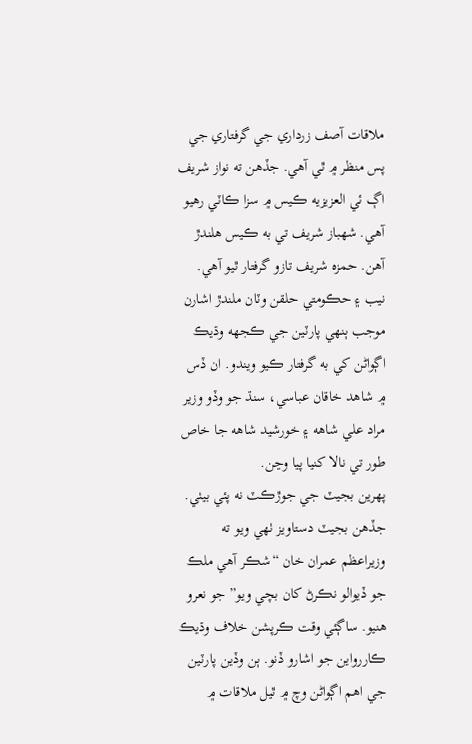ملاقات آصف زرداري جي گرفتاري جي پس منظر ۾ ٿي آهي. جڏهن ته نواز شريف اڳ ئي العزيزيه ڪيس ۾ سزا ڪاٽي رهيو آهي. شهباز شريف تي به ڪيس هلندڙ آهن. حمزه شريف تازو گرفتار ٿيو آهي. نيب ۽ حڪومتي حلقن وٽان ملندڙ اشارن موجب ٻنهي پارٽين جي ڪجهه وڌيڪ اڳواڻن کي به گرفتار ڪيو ويندو. ان ڏس ۾ شاهد خاقان عباسي، سنڌ جو وڏو وزير مراد علي شاهه ۽ خورشيد شاهه جا خاص طور تي نالا کنيا پيا وڃن.
پهرين بجيٽ جي جوڙڪٽ نه پئي بيٺي. جڏهن بجيٽ دستاويز ٺهي ويو ته وزيراعظم عمران خان “شڪر آهي ملڪ جو ڏيوالو نڪرڻ کان بچي ويو” جو نعرو هنيو. ساڳئي وقت ڪرپشن خلاف وڌيڪ ڪاررواين جو اشارو ڏنو. ٻن وڏين پارٽين جي اهم اڳواڻن وچ ۾ ٿيل ملاقات ۾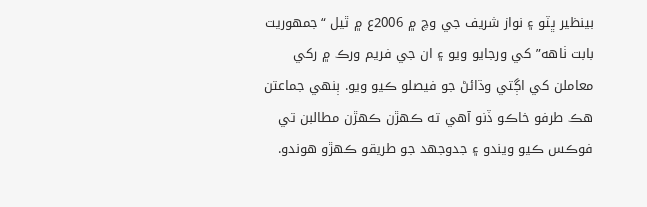بينظير ڀٽو ۽ نواز شريف جي وچ ۾ 2006ع ۾ ٿيل “جمهوريت بابت ٺاهه” کي ورجايو ويو ۽ ان جي فريم ورڪ ۾ رکي معاملن کي اڳتي وڌائڻ جو فيصلو ڪيو ويو. ٻنهي جماعتن هڪ طرفو خاڪو ڏنو آهي ته ڪهڙن ڪهڙن مطالبن تي فوڪس ڪيو ويندو ۽ جدوجهد جو طريقو ڪهڙو هوندو.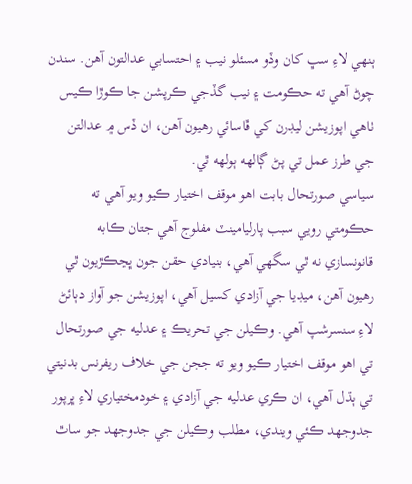ٻنهي لاءِ سڀ کان وڏو مسئلو نيب ۽ احتسابي عدالتون آهن. سندن چوڻ آهي ته حڪومت ۽ نيب گڏجي ڪرپشن جا ڪوڙا ڪيس ٺاهي اپوزيشن ليڊرن کي ڦاسائي رهيون آهن، ان ڏس ۾ عدالتن جي طرز عمل تي پڻ ڳالهه ٻولهه ٿي.
سياسي صورتحال بابت اهو موقف اختيار ڪيو ويو آهي ته حڪومتي رويي سبب پارليامينٽ مفلوج آهي جتان ڪابه قانونسازي نه ٿي سگهي آهي، بنيادي حقن جون ڀڃڪڙيون ٿي رهيون آهن، ميڊيا جي آزادي کسيل آهي، اپوزيشن جو آواز دٻائڻ لاءِ سنسرشپ آهي. وڪيلن جي تحريڪ ۽ عدليه جي صورتحال تي اهو موقف اختيار ڪيو ويو ته ججن جي خلاف ريفرنس بدنيتي تي ٻڌل آهي، ان ڪري عدليه جي آزادي ۽ خودمختياري لاءِ ڀرپور جدوجهد ڪئي ويندي، مطلب وڪيلن جي جدوجهد جو ساٿ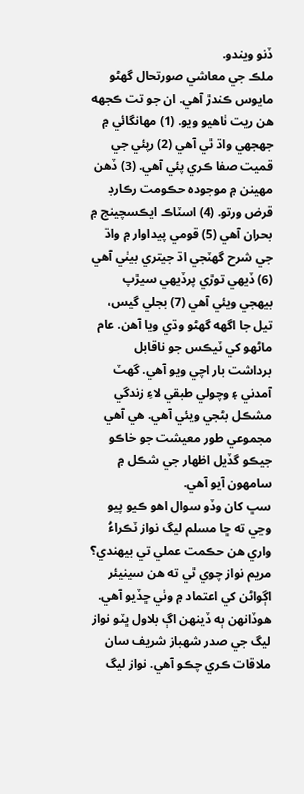ڏنو ويندو.
ملڪ جي معاشي صورتحال گهڻو مايوس ڪندڙ آهي. ان جو تت ڪجهه هن ريت ٺاهيو ويو. (1) مهانگائي ۾ جهجهي واڌ ٿي آهي (2) رپئي جي قميت صفا ڪري پئي آهي. (3) ڏهن مهينن ۾ موجوده حڪومت رڪارڊ قرض ورتو. (4) اسٽاڪ ايڪسچينج ۾ بحران آهي (5) قومي پيداوار ۾ واڌ جي شرح گهٽجي اڌ جيتري بيٺي آهي (6) ڏيهي توڙي پرڏيهي سيڙپ بيهجي ويئي آهي (7) بجلي گيس، تيل جا اگهه گهڻو وڌي ويا آهن. عام ماڻهو کي ٽيڪس جو ناقابل برداشت بار اچي ويو آهي. گهٽ آمدني ۽ وچولي طبقي لاءِ زندگي مشڪل بڻجي ويئي آهي. هي آهي مجموعي طور معيشت جو خاڪو جيڪو گڏيل اظهار جي شڪل ۾ سامهون آيو آهي.
سڀ کان وڏو سوال اهو ڪيو پيو وڃي ته ڇا مسلم ليگ نواز ٽڪراءُ واري هن حڪمت عملي تي بيهندي؟ مريم نواز چوي ٿي ته هن سينيئر اڳواڻن کي اعتماد ۾ وٺي ڇڏيو آهي. هوڏانهن ٻه ڏينهن اڳ بلاول ڀٽو نواز ليگ جي صدر شهباز شريف سان ملاقات ڪري چڪو آهي. نواز ليگ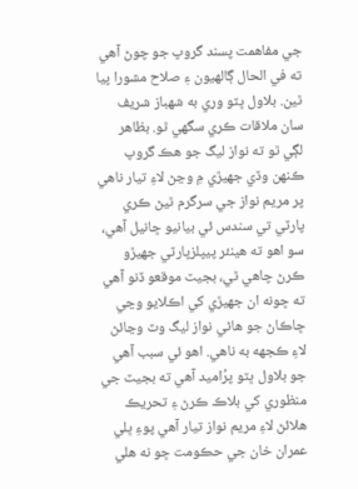جي مفاهمت پسند گروپ جو چوڻ آهي ته في الحال ڳالهيون ۽ صلاح مشورا پيا ٿين. بلاول ڀٽو وري به شهباز شريف سان ملاقات ڪري سگهي ٿو. بظاهر لڳي ٿو ته نواز ليگ جو هڪ گروپ ڪنهن وڏي جهيڙي ۾ وڃڻ لاءِ تيار ناهي پر مريم نواز جي سرگرم ٿيڻ ڪري پارٽي تي سندس ئي بيانيو ڇانيل آهي، سو اهو ته هينئر پيپلزپارٽي جهيڙو ڪرڻ چاهي ٿي، بجيٽ موقعو ڏنو آهي ته ڇونه ان جهيڙي کي اڪلايو وڃي ڇاڪاڻ جو هاڻي نواز ليگ وٽ وڃائڻ لاءِ ڪجهه به ناهي. اهو ئي سبب آهي جو بلاول ڀٽو پرُاميد آهي ته بجيٽ جي منظوري کي بلاڪ ڪرڻ ۽ تحريڪ هلائڻ لاءِ مريم نواز تيار آهي پوءِ ڀلي عمران خان جي حڪومت ڇو نه هلي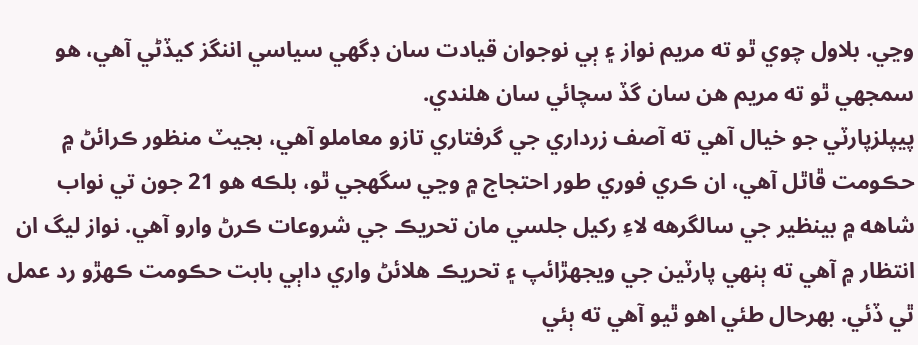وڃي. بلاول چوي ٿو ته مريم نواز ۽ ٻي نوجوان قيادت سان ڊگهي سياسي اننگز کيڏڻي آهي، هو سمجهي ٿو ته مريم هن سان گڏ سچائي سان هلندي.
پيپلزپارٽي جو خيال آهي ته آصف زرداري جي گرفتاري تازو معاملو آهي، بجيٽ منظور ڪرائڻ ۾ حڪومت ڦاٿل آهي، ان ڪري فوري طور احتجاج ۾ وڃي سگهجي ٿو، بلڪه هو 21 جون تي نواب شاهه ۾ بينظير جي سالگرهه لاءِ رکيل جلسي مان تحريڪ جي شروعات ڪرڻ وارو آهي. نواز ليگ ان انتظار ۾ آهي ته ٻنهي پارٽين جي ويجهڙائپ ۽ تحريڪ هلائڻ واري داٻي بابت حڪومت ڪهڙو رد عمل ٿي ڏئي. بهرحال طئي اهو ٿيو آهي ته ٻئي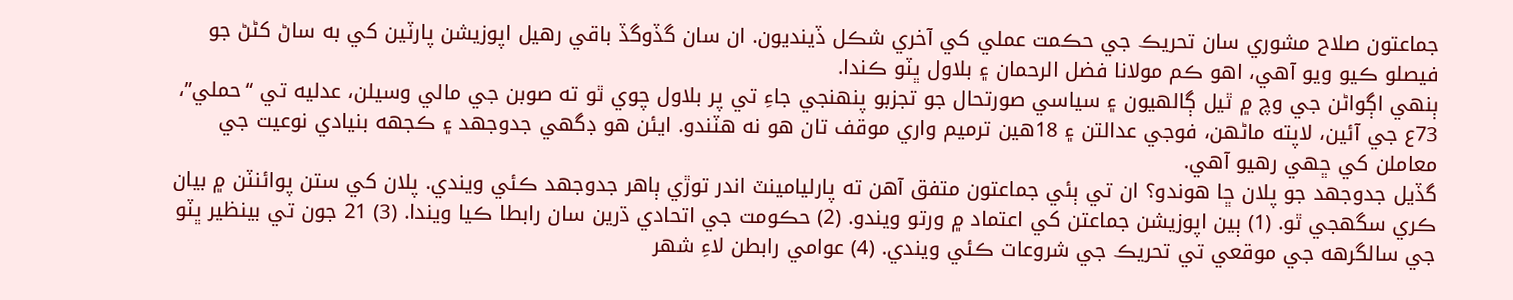جماعتون صلاح مشوري سان تحريڪ جي حڪمت عملي کي آخري شڪل ڏينديون. ان سان گڏوگڏ باقي رهيل اپوزيشن پارٽين کي به ساڻ کڻڻ جو فيصلو ڪيو ويو آهي، اهو ڪم مولانا فضل الرحمان ۽ بلاول ڀٽو ڪندا.
ٻنهي اڳواڻن جي وچ ۾ ٿيل ڳالهيون ۽ سياسي صورتحال جو تجزبو پنهنجي جاءِ تي پر بلاول چوي ٿو ته صوبن جي مالي وسيلن، عدليه تي “حملي”، 73ع جي آئين، لاپته ماڻهن، فوجي عدالتن ۽ 18هين ترميم واري موقف تان هو نه هٽندو. ايئن هو ڊگهي جدوجهد ۽ ڪجهه بنيادي نوعيت جي معاملن کي ڇهي رهيو آهي.
گڏيل جدوجهد جو پلان ڇا هوندو؟ ان تي ٻئي جماعتون متفق آهن ته پارليامينٽ اندر توڙي ٻاهر جدوجهد ڪئي ويندي. پلان کي ستن پوائنٽن ۾ بيان ڪري سگهجي ٿو. (1) ٻين اپوزيشن جماعتن کي اعتماد ۾ ورتو ويندو. (2) حڪومت جي اتحادي ڌرين سان رابطا ڪيا ويندا. (3) 21 جون تي بينظير ڀٽو جي سالگرهه جي موقعي تي تحريڪ جي شروعات ڪئي ويندي. (4) عوامي رابطن لاءِ شهر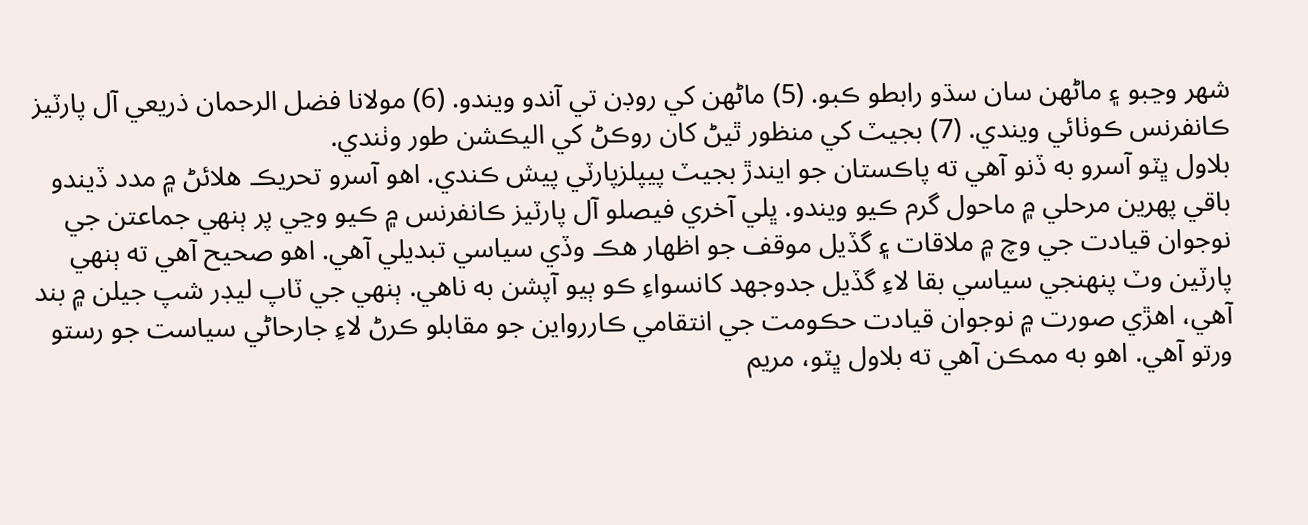شهر وڃبو ۽ ماڻهن سان سڌو رابطو ڪبو. (5) ماڻهن کي روڊن تي آندو ويندو. (6) مولانا فضل الرحمان ذريعي آل پارٽيز ڪانفرنس ڪوٺائي ويندي. (7) بجيٽ کي منظور ٿيڻ کان روڪڻ کي اليڪشن طور وٺندي.
بلاول ڀٽو آسرو به ڏنو آهي ته پاڪستان جو ايندڙ بجيٽ پيپلزپارٽي پيش ڪندي. اهو آسرو تحريڪ هلائڻ ۾ مدد ڏيندو باقي پهرين مرحلي ۾ ماحول گرم ڪيو ويندو. ڀلي آخري فيصلو آل پارٽيز ڪانفرنس ۾ ڪيو وڃي پر ٻنهي جماعتن جي نوجوان قيادت جي وچ ۾ ملاقات ۽ گڏيل موقف جو اظهار هڪ وڏي سياسي تبديلي آهي. اهو صحيح آهي ته ٻنهي پارٽين وٽ پنهنجي سياسي بقا لاءِ گڏيل جدوجهد کانسواءِ ڪو ٻيو آپشن به ناهي. ٻنهي جي ٽاپ ليڊر شپ جيلن ۾ بند آهي، اهڙي صورت ۾ نوجوان قيادت حڪومت جي انتقامي ڪاررواين جو مقابلو ڪرڻ لاءِ جارحاڻي سياست جو رستو ورتو آهي. اهو به ممڪن آهي ته بلاول ڀٽو، مريم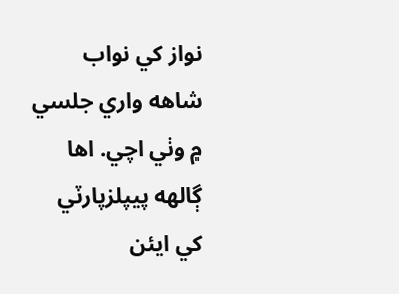نواز کي نواب شاهه واري جلسي ۾ وٺي اچي. اها ڳالهه پيپلزپارٽي کي ايئن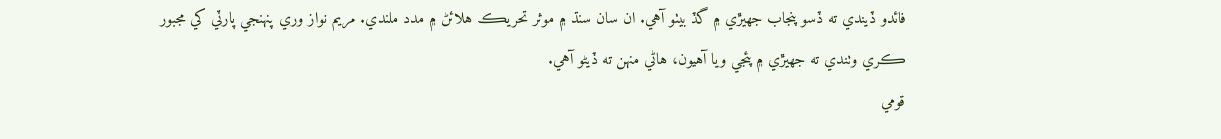فائدو ڏيندي ته ڏسو پنجاب جهيڙي ۾ گڏ بيٺو آهي. ان سان سنڌ ۾ موثر تحريڪ هلائڻ ۾ مدد ملندي. مريم نواز وري پنهنجي پارٽي کي مجبور ڪري وٺندي ته جهيڙي ۾ پئجي ويا آهيون، هاڻي منهن ته ڏيڻو آهي.
قومي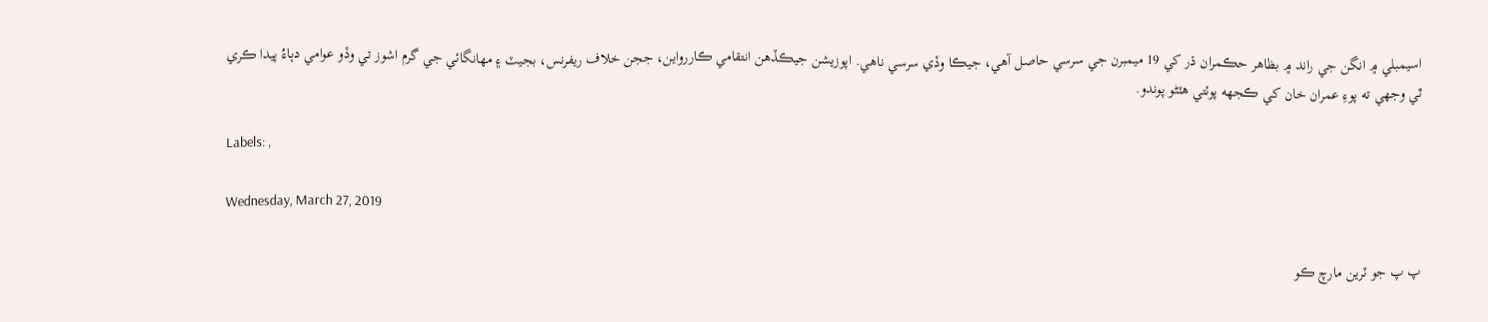اسيمبلي ۾ انگن جي راند ۾ بظاهر حڪمران ڌر کي 19 ميمبرن جي سرسي حاصل آهي، جيڪا وڏي سرسي ناهي. اپوزيشن جيڪڏهن انتقامي ڪاررواين، ججن خلاف ريفرنس، بجيٽ ۽ مهانگائي جي گرم اشوز تي وڏو عوامي دٻاءُ پيدا ڪري ٿي وجهي ته پوءِ عمران خان کي ڪجهه پوئتي هٽڻو پوندو.

Labels: ,

Wednesday, March 27, 2019

پ پ جو ٽرين مارچ ڪو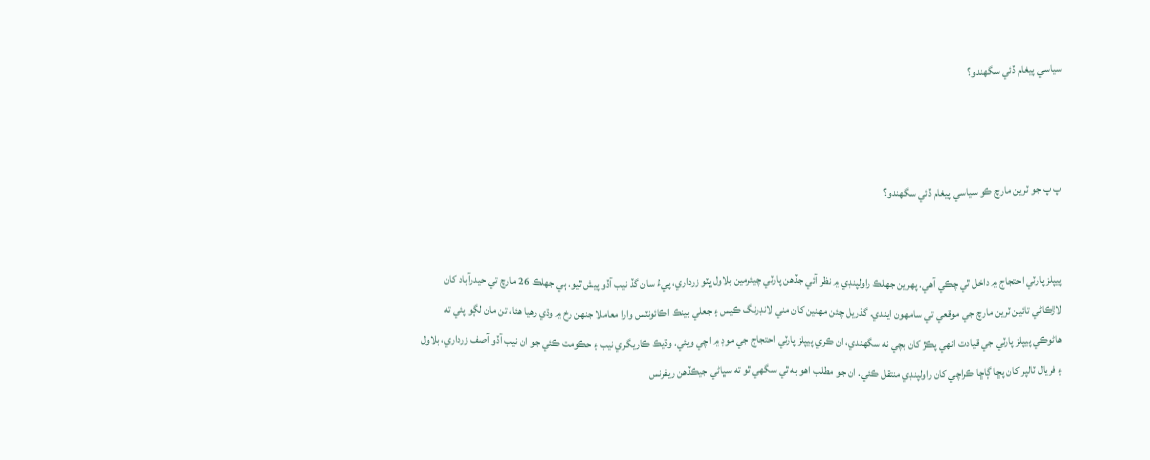سياسي پيغام ڏئي سگهندو؟



پ پ جو ٽرين مارچ ڪو سياسي پيغام ڏئي سگهندو؟


پيپلز پارٽي احتجاج ۾ داخل ٿي چڪي آهي. پهرين جهلڪ راولپنڊي ۾ نظر آئي جڏهن پارٽي چيئرمين بلاول ڀٽو زرداري، پيءُ سان گڏ نيب آڏو پيش ٿيو. ٻي جهلڪ 26 مارچ تي حيدرآباد کان لاڙڪاڻي تائين ٽرين مارچ جي موقعي تي سامهون ايندي. گذريل چئن مهنين کان مني لانڊرنگ ڪيس ۽ جعلي بينڪ اڪائونٽس وارا معاملا جنهن رخ ۾ وڌي رهيا هئا، تن مان لڳو پئي ته هاڻوڪي پيپلز پارٽي جي قيادت انهي پڪڙ کان بچي نه سگهندي، ان ڪري پيپلز پارٽي احتجاج جي موڊ ۾ اچي ويئي. وڌيڪ ڪاريگري نيب ۽ حڪومت ڪئي جو ان نيب آڏو آصف زرداري، بلاول ۽ فريال ٽالپر کان پڇا ڳاڇا ڪراچي کان راولپنڊي منتقل ڪئي. ان جو مطلب اهو به ٿي سگهي ٿو ته سڀاڻي جيڪڏهن ريفرنس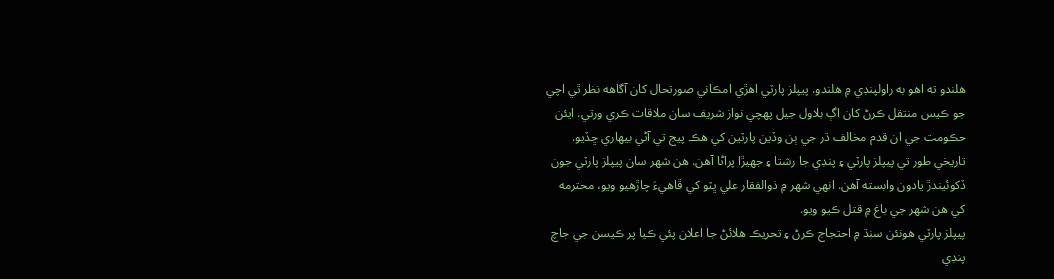هلندو ته اهو به راولپنڊي ۾ هلندو. پيپلز پارٽي اهڙي امڪاني صورتحال کان آگاهه نظر ٿي اچي جو ڪيس منتقل ڪرڻ کان اڳ بلاول جيل پهچي نواز شريف سان ملاقات ڪري ورتي. ايئن حڪومت جي ان قدم مخالف ڌر جي ٻن وڏين پارٽين کي هڪ پيج تي آڻي بيهاري ڇڏيو.
تاريخي طور تي پيپلز پارٽي ۽ پنڊي جا رشتا ۽ جهيڙا پراڻا آهن. هن شهر سان پيپلز پارٽي جون ڏکوئيندڙ يادون وابسته آهن. انهي شهر ۾ ذوالفقار علي ڀٽو کي ڦاهيءَ چاڙهيو ويو، محترمه کي هن شهر جي باغ ۾ قتل ڪيو ويو.
پيپلز پارٽي هونئن سنڌ ۾ احتجاج ڪرڻ ۽ تحريڪ هلائڻ جا اعلان پئي ڪيا پر ڪيسن جي جاچ پنڊي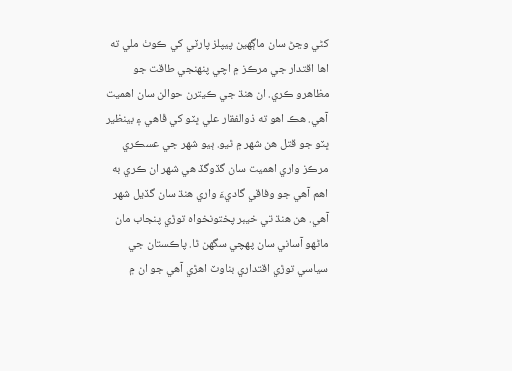کڻي وڃڻ سان ماڳهين پيپلز پارٽي کي ڪوٺ ملي ته اها اقتدار جي مرڪز ۾ اچي پنهنجي طاقت جو مظاهرو ڪري. ان هنڌ جي ڪيترن حوالن سان اهميت آهي. هڪ اهو ته ذوالفقار علي ڀٽو کي ڦاهي ۽ بينظير ڀٽو جو قتل هن شهر ۾ ٿيو. ٻيو شهر جي عسڪري مرڪز واري اهميت سان گڏوگڏ هي شهر ان ڪري به اهم آهي جو وفاقي گاديءَ واري هنڌ سان گڏيل شهر آهي. هن هنڌ تي خيبر پختونخواه توڙي پنجاب مان ماڻهو آساني سان پهچي سگهن ٿا. پاڪستان جي سياسي توڙي اقتداري بناوٽ اهڙي آهي جو ان ۾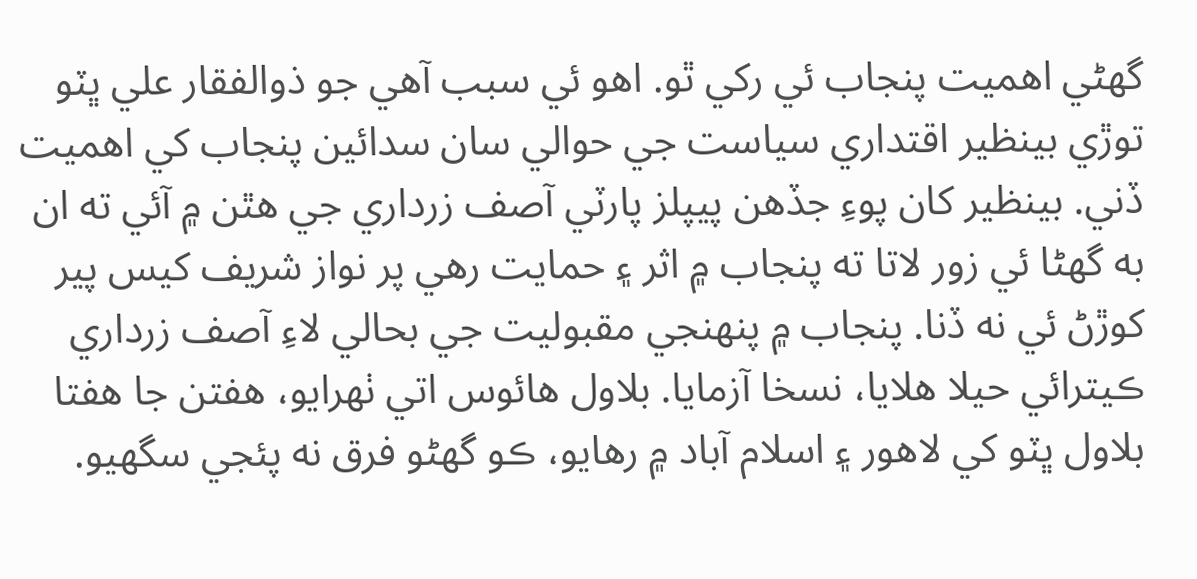گهڻي اهميت پنجاب ئي رکي ٿو. اهو ئي سبب آهي جو ذوالفقار علي ڀٽو توڙي بينظير اقتداري سياست جي حوالي سان سدائين پنجاب کي اهميت ڏني. بينظير کان پوءِ جڏهن پيپلز پارٽي آصف زرداري جي هٿن ۾ آئي ته ان به گهڻا ئي زور لاتا ته پنجاب ۾ اثر ۽ حمايت رهي پر نواز شريف کيس پير کوڙڻ ئي نه ڏنا. پنجاب ۾ پنهنجي مقبوليت جي بحالي لاءِ آصف زرداري ڪيترائي حيلا هلايا، نسخا آزمايا. بلاول هائوس اتي ٺهرايو، هفتن جا هفتا بلاول ڀٽو کي لاهور ۽ اسلام آباد ۾ رهايو، ڪو گهڻو فرق نه پئجي سگهيو.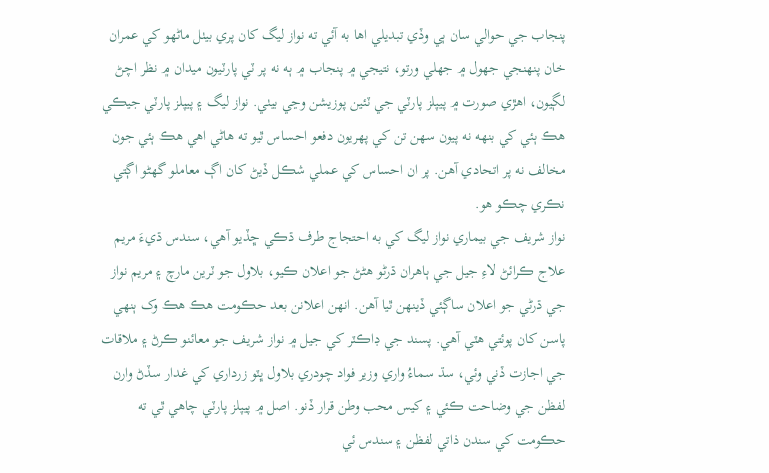پنجاب جي حوالي سان ٻي وڏي تبديلي اها به آئي ته نواز ليگ کان پري بيٺل ماڻهو کي عمران خان پنهنجي جهول ۾ جهلي ورتو، نتيجي ۾ پنجاب ۾ ٻه نه پر ٽي پارٽيون ميدان ۾ نظر اچڻ لڳيون، اهڙي صورت ۾ پيپلز پارٽي جي ٽئين پوزيشن وڃي بيٺي. نواز ليگ ۽ پيپلز پارٽي جيڪي هڪ ٻئي کي بنهه نه پيون سهن تن کي پهريون دفعو احساس ٿيو ته هاڻي اهي هڪ ٻئي جون مخالف نه پر اتحادي آهن. پر ان احساس کي عملي شڪل ڏيڻ کان اڳ معاملو گهڻو اڳتي نڪري چڪو هو.
نواز شريف جي بيماري نواز ليگ کي به احتجاج طرف ڌڪي ڇڏيو آهي، سندس ڌيءَ مريم علاج ڪرائڻ لاءِ جيل جي ٻاهران ڌرڻو هڻڻ جو اعلان ڪيو، بلاول جو ٽرين مارچ ۽ مريم نواز جي ڌرڻي جو اعلان ساڳئي ڏينهن ٿيا آهن. انهن اعلانن بعد حڪومت هڪ هڪ وک ٻنهي پاسن کان پوئتي هٽي آهي. پسند جي ڊاڪٽر کي جيل ۾ نواز شريف جو معائنو ڪرڻ ۽ ملاقات جي اجازت ڏني وئي، سڌ سماءُ واري وزير فواد چودري بلاول ڀٽو زرداري کي غدار سڏڻ وارن لفظن جي وضاحت ڪئي ۽ کيس محب وطن قرار ڏنو. اصل ۾ پيپلز پارٽي چاهي ٿي ته حڪومت کي سندن ذاتي لفظن ۽ سندس ئي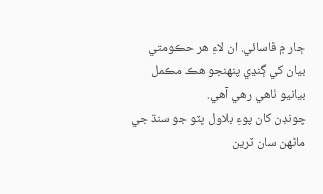ڄار ۾ ڦاسائي. ان لاءِ هر حڪومتي بيان کي ڳنڍي پنهنجو هڪ مڪمل بيانيو ٺاهي رهي آهي.
چونڊن کان پوءِ بلاول ڀٽو جو سنڌ جي ماڻهن سان ٽرين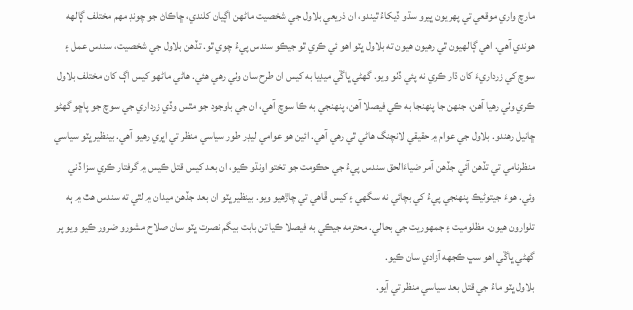مارچ واري موقعي تي پهريون ڀيرو سڌو ڏيکاءُ ٿيندو، ان ذريعي بلاول جي شخصيت ماڻهن اڳيان کلندي، ڇاڪاڻ جو چونڊ مهم مختلف ڳالهه هوندي آهي. اهي ڳالهيون ٿي رهيون هيون ته بلاول ڀٽو اهو ئي ڪري ٿو جيڪو سندس پيءُ چوي ٿو. تڏهن بلاول جي شخصيت، سندس عمل ۽ سوچ کي زرداريءَ کان ڌار ڪري نه پئي ڏٺو ويو. گهڻي ڀاڱي ميڊيا به کيس ان طرح سان وٺي رهي هئي. هاڻي ماڻهو کيس اڳ کان مختلف بلاول ڪري وٺي رهيا آهن، جنهن جا پنهنجا به ڪي فيصلا آهن، پنهنجي به ڪا سوچ آهي، ان جي باوجود جو مٿس وڏي زرداري جي سوچ جو پاڇو گهڻو ڇانيل رهندو. بلاول جي عوام ۾ حقيقي لانچنگ هاڻي ٿي رهي آهي. ائين هو عوامي ليڊر طور سياسي منظر تي اڀري رهيو آهي. بينظير ڀٽو سياسي منظرنامي تي تڏهن آئي جڏهن آمر ضياءَالحق سندس پيءُ جي حڪومت جو تختو اونڌو ڪيو، ان بعد کيس قتل ڪيس ۾ گرفتار ڪري سزا ڏني وئي. هوءَ جيتوڻيڪ پنهنجي پيءُ کي بچائي نه سگهي ۽ کيس ڦاهي تي چاڙهيو ويو. بينظير ڀٽو ان بعد جڏهن ميدان ۾ لٿي ته سندس هٿ ۾ ٻه تلوارون هيون. مظلوميت ۽ جمهوريت جي بحالي. محترمه جيڪي به فيصلا ڪيا تن بابت بيگم نصرت ڀٽو سان صلاح مشورو ضرور ڪيو ويو پر گهڻي ڀاڱي اهو سڀ ڪجهه آزادي سان ڪيو.
بلاول ڀٽو ماءُ جي قتل بعد سياسي منظر تي آيو.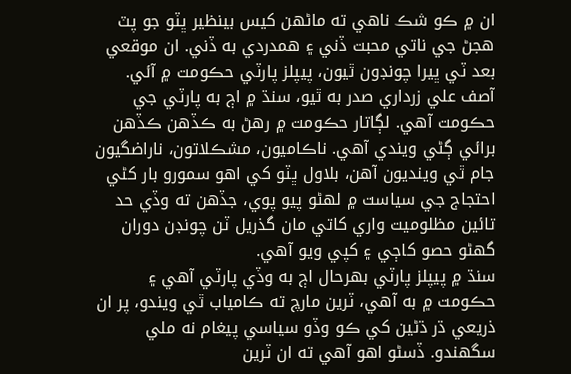ان ۾ ڪو شڪ ناهي ته ماڻهن کيس بينظير ڀٽو جو پٽ هجڻ جي ناتي محبت ڏني ۽ همدردي به ڏني. ان موقعي بعد ٽي ڀيرا چونڊون ٿيون، پيپلز پارٽي حڪومت ۾ آئي. آصف علي زرداري صدر به ٿيو، سنڌ ۾ اڄ به پارٽي جي حڪومت آهي. لڳاتار حڪومت ۾ رهڻ به ڪڏهن ڪڏهن برائي ڳڻي ويندي آهي. ناڪاميون، مشڪلاتون، ناراضگيون جام ٿي وينديون آهن، بلاول ڀٽو کي اهو سمورو بار کڻي احتجاج جي سياست ۾ لهڻو پيو پوي، جڏهن ته وڏي حد تائين مظلوميت واري کاتي مان گذريل ٽن چونڊن دوران گهڻو حصو کاڄي ۽ کپي ويو آهي.
سنڌ ۾ پيپلز پارٽي بهرحال اڄ به وڏي پارٽي آهي ۽ حڪومت ۾ به آهي، ٽرين مارچ ته ڪامياب ٿي ويندو، پر ان ذريعي ڌر ڌڻين کي ڪو وڏو سياسي پيغام نه ملي سگهندو. ڏسڻو اهو آهي ته ان ٽرين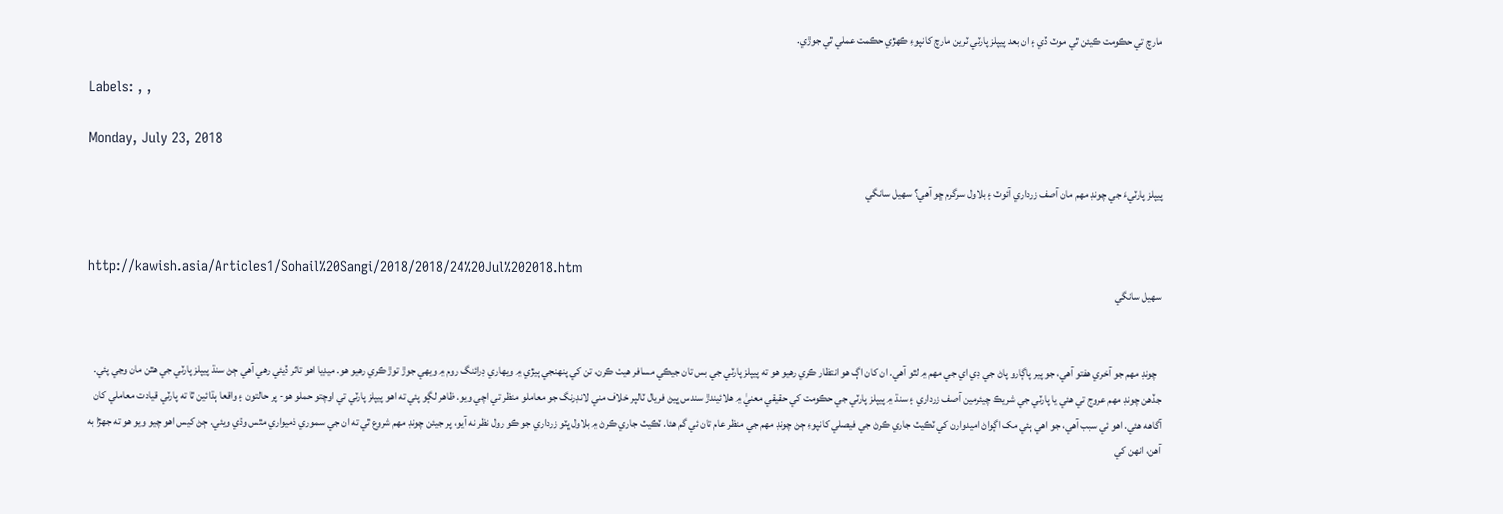مارچ تي حڪومت ڪيئن ٿي موٽ ڏي ۽ ان بعد پيپلز پارٽي ٽرين مارچ کانپوءِ ڪهڙي حڪمت عملي ٿي جوڙي.

Labels: , ,

Monday, July 23, 2018

پيپلز پارٽيءَ جي چونڊ مهم مان آصف زرداري آئوٽ ۽ بلاول سرگرم ڇو آهي؟ سهيل سانگي


http://kawish.asia/Articles1/Sohail%20Sangi/2018/2018/24%20Jul%202018.htm
سهيل سانگي


  چونڊ مهم جو آخري هفتو آهي، جو پير پاڳارو پاڻ جي ڊي اي جي مهم ۾ لٿو آهي. ان کان اڳ هو انتظار ڪري رهيو هو ته پيپلز پارٽي جي بس تان جيڪي مسافر هيٺ ڪرن، تن کي پنهنجي ٻيڙي ۾ ويهاري ڊرائنگ روم ۾ ويهي جوڙ توڙ ڪري رهيو هو. ميڊيا اهو تاثر ڏيئي رهي آهي ڄڻ سنڌ پيپلز پارٽي جي هٿن مان وڃي پئي.
جڏهن چونڊ مهم عروج تي هئي يا پارٽي جي شريڪ چيئرمين آصف زرداري ۽ سنڌ ۾ پيپلز پارٽي جي حڪومت کي حقيقي معنيٰ ۾ هلائيندڙ سندس ڀيڻ فريال ٽالپر خلاف مني لانڊرنگ جو معاملو منظر تي اچي ويو. ظاهر لڳو پئي ته اهو پيپلز پارٽي تي اوچتو حملو هو- پر حالتون ۽ واقعا ٻڌائين ٿا ته پارٽي قيادت معاملي کان آگاهه هئي. اهو ئي سبب آهي، جو اهي ٻئي مک اڳواڻ اميدوارن کي ٽڪيٽ جاري ڪرڻ جي فيصلي کانپوءِ ڄڻ چونڊ مهم جي منظر عام تان ئي گم هئا. ٽڪيٽ جاري ڪرڻ ۾ بلاول ڀٽو زرداري جو ڪو رول نظر نه آيو، پر جيئن چونڊ مهم شروع ٿي ته ان جي سموري ذميواري مٿس وڌي ويئي. ڄڻ کيس اهو چيو ويو هو ته جهڙا به آهن، انهن کي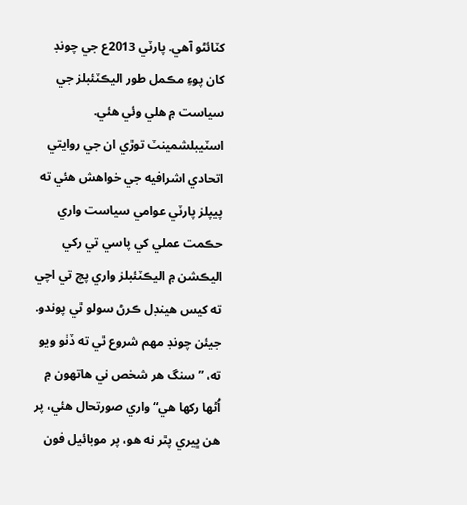کٽائڻو آهي. پارٽي 2013ع جي چونڊ کان پوءِ مڪمل طور اليڪٽئبلز جي سياست ۾ هلي وئي هئي. اسٽيبلشمينٽ توڙي ان جي روايتي اتحادي اشرافيه جي خواهش هئي ته پيپلز پارٽي عوامي سياست واري حڪمت عملي کي پاسي تي رکي اليڪشن ۾ اليڪٽئبلز واري پچ تي اچي ته کيس هينڊل ڪرڻ سولو ٿي پوندو. جيئن چونڊ مهم شروع ٿي ته ڏٺو ويو ته، ”سنگ هر شخص ني هاتهون ۾ اُڻها رکها هي“ واري صورتحال هئي، پر هن ڀيري پٿر نه هو، پر موبائيل فون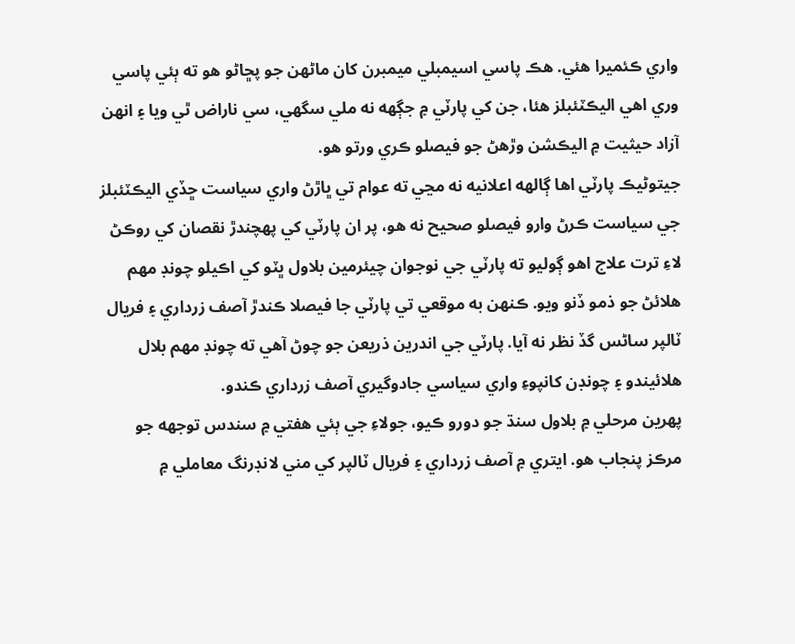واري ڪئميرا هئي. هڪ پاسي اسيمبلي ميمبرن کان ماڻهن جو پڇاڻو هو ته ٻئي پاسي وري اهي اليڪٽئبلز هئا، جن کي پارٽي ۾ جڳهه نه ملي سگهي، سي ناراض ٿي ويا ۽ انهن آزاد حيثيت ۾ اليڪشن وڙهڻ جو فيصلو ڪري ورتو هو.
جيتوڻيڪ پارٽي اها ڳالهه اعلانيه نه مڃي ته عوام تي ڀاڙڻ واري سياست ڇڏي اليڪٽئبلز جي سياست ڪرڻ وارو فيصلو صحيح نه هو، پر ان پارٽي کي پهچندڙ نقصان کي روڪڻ لاءِ ترت علاج اهو ڳوليو ته پارٽي جي نوجوان چيئرمين بلاول ڀٽو کي اڪيلو چونڊ مهم هلائڻ جو ذمو ڏنو ويو. ڪنهن به موقعي تي پارٽي جا فيصلا ڪندڙ آصف زرداري ۽ فريال ٽالپر ساڻس گڏ نظر نه آيا. پارٽي جي اندرين ذريعن جو چوڻ آهي ته چونڊ مهم بلال هلائيندو ۽ چونڊن کانپوءِ واري سياسي جادوگيري آصف زرداري ڪندو.
پهرين مرحلي ۾ بلاول سنڌ جو دورو ڪيو، جولاءِ جي ٻئي هفتي ۾ سندس توجهه جو مرڪز پنجاب هو. ايتري ۾ آصف زرداري ۽ فريال ٽالپر کي مني لانڊرنگ معاملي ۾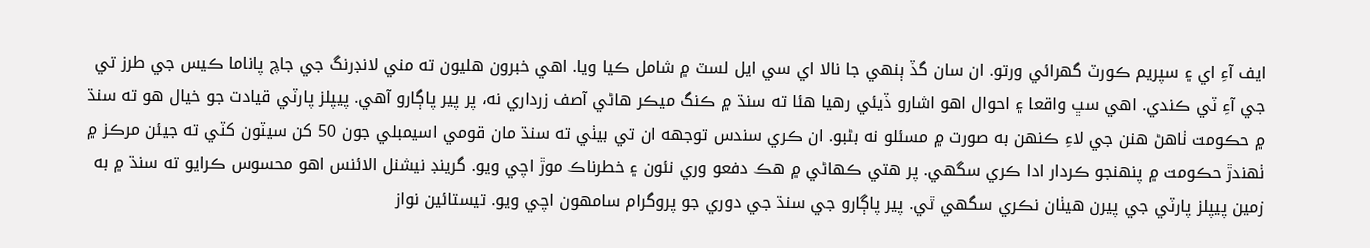ايف آءِ اي ۽ سپريم ڪورٽ گهرائي ورتو. ان سان گڏ ٻنهي جا نالا اي سي ايل لسٽ ۾ شامل ڪيا ويا. اهي خبرون هليون ته مني لانڊرنگ جي جاچ پاناما ڪيس جي طرز تي جي آءِ ٽي ڪندي. اهي سڀ واقعا ۽ احوال اهو اشارو ڏيئي رهيا هئا ته سنڌ ۾ ڪنگ ميڪر هاڻي آصف زرداري نه، پر پير پاڳارو آهي. پيپلز پارٽي قيادت جو خيال هو ته سنڌ ۾ حڪومت ٺاهڻ هنن جي لاءِ ڪنهن به صورت ۾ مسئلو نه بڻبو. ان ڪري سندس توجهه ان تي بيٺي ته سنڌ مان قومي اسيمبلي جون 50 کن سيٽون کٽي ته جيئن مرڪز ۾ ٺهندڙ حڪومت ۾ پنهنجو ڪردار ادا ڪري سگهي. پر هتي ڪهاڻي ۾ هڪ دفعو وري نئون ۽ خطرناڪ موڙ اچي ويو. گرينڊ نيشنل الائنس اهو محسوس ڪرايو ته سنڌ ۾ به زمين پيپلز پارٽي جي پيرن هيٺان نڪري سگهي ٿي. پير پاڳارو جي سنڌ جي دوري جو پروگرام سامهون اچي ويو. تيستائين نواز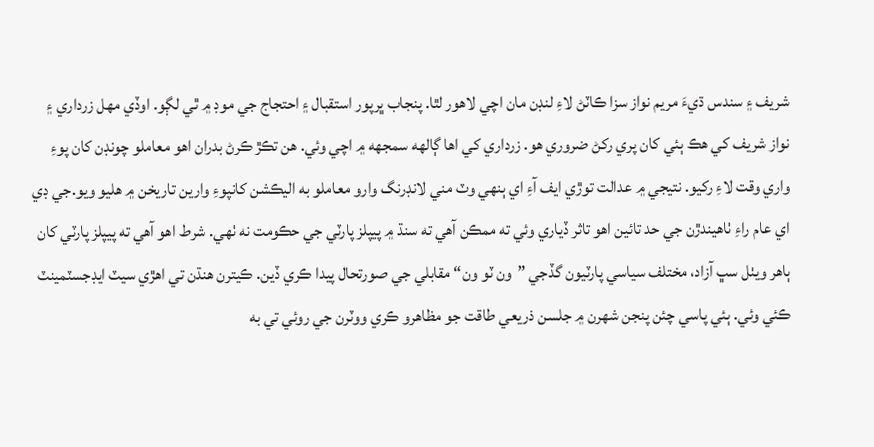شريف ۽ سندس ڌيءَ مريم نواز سزا ڪاٽڻ لاءِ لنڊن مان اچي لاهور لٿا. پنجاب ڀرپور استقبال ۽ احتجاج جي موڊ ۾ ٿي لڳو. اوڏي مهل زرداري ۽ نواز شريف کي هڪ ٻئي کان پري رکڻ ضروري هو. زرداري کي اها ڳالهه سمجهه ۾ اچي وئي. هن تڪڙ ڪرڻ بدران اهو معاملو چونڊن کان پوءِ واري وقت لاءِ رکيو. نتيجي ۾ عدالت توڙي ايف آءِ اي ٻنهي وٽ مني لانڊرنگ وارو معاملو به اليڪشن کانپوءِ وارين تاريخن ۾ هليو ويو.جي ڊي اي عام راءِ ٺاهيندڙن جي حد تائين اهو تاثر ڏياري وئي ته ممڪن آهي ته سنڌ ۾ پيپلز پارٽي جي حڪومت نه ٺهي. شرط اهو آهي ته پيپلز پارٽي کان ٻاهر ويٺل سڀ آزاد، مختلف سياسي پارٽيون گڏجي ”ون ٽو ون“ مقابلي جي صورتحال پيدا ڪري ڏين. ڪيترن هنڌن تي اهڙي سيٽ ايڊجسٽمينٽ ڪئي وئي. ٻئي پاسي چئن پنجن شهرن ۾ جلسن ذريعي طاقت جو مظاهرو ڪري ووٽرن جي روئي تي به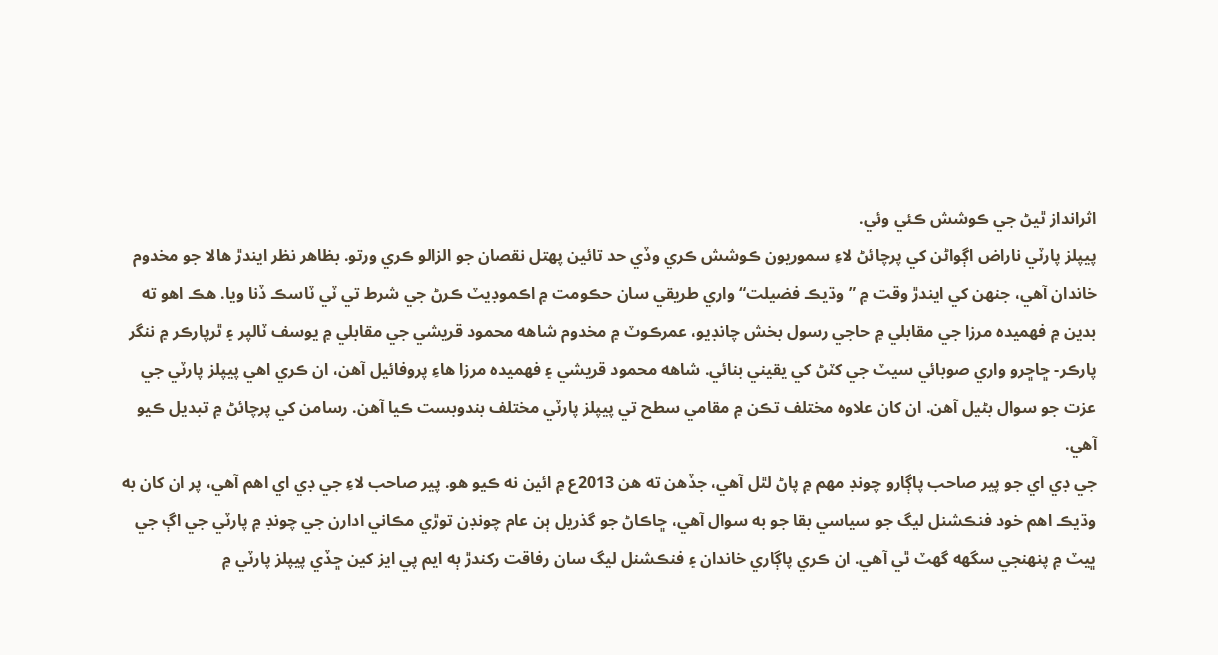اثرانداز ٿيڻ جي ڪوشش ڪئي وئي.
پيپلز پارٽي ناراض اڳواڻن کي پرچائڻ لاءِ سموريون ڪوشش ڪري وڏي حد تائين پهتل نقصان جو الزالو ڪري ورتو. بظاهر نظر ايندڙ هالا جو مخدوم خاندان آهي، جنهن کي ايندڙ وقت ۾ ”وڌيڪ فضيلت“ واري طريقي سان حڪومت ۾ اڪموڊيٽ ڪرڻ جي شرط تي ٽي ٽاسڪ ڏنا ويا. هڪ اهو ته بدين ۾ فهميده مرزا جي مقابلي ۾ حاجي رسول بخش چانڊيو، عمرڪوٽ ۾ مخدوم شاهه محمود قريشي جي مقابلي ۾ يوسف ٽالپر ۽ ٿرپارڪر ۾ ننگر پارڪر- ڇاڇرو واري صوبائي سيٽ جي کٽڻ کي يقيني بنائي. شاهه محمود قريشي ۽ فهميده مرزا هاءِ پروفائيل آهن، ان ڪري اهي پيپلز پارٽي جي عزت جو سوال بڻيل آهن. ان کان علاوه مختلف تڪن ۾ مقامي سطح تي پيپلز پارٽي مختلف بندوبست ڪيا آهن. رسامن کي پرچائڻ ۾ تبديل ڪيو آهي.
جي ڊي اي جو پير صاحب پاڳارو چونڊ مهم ۾ پاڻ لٿل آهي، جڏهن ته هن 2013ع ۾ ائين نه ڪيو هو. پير صاحب لاءِ جي ڊي اي اهم آهي، پر ان کان به وڌيڪ اهم خود فنڪشنل ليگ جو سياسي بقا جو به سوال آهي، ڇاڪاڻ جو گذريل ٻن عام چونڊن توڙي مڪاني ادارن جي چونڊ ۾ پارٽي جي اڳ جي ڀيٽ ۾ پنهنجي سگهه گهٽ ٿي آهي. ان ڪري پاڳاري خاندان ۽ فنڪشنل ليگ سان رفاقت رکندڙ ٻه ايم پي ايز کين ڇڏي پيپلز پارٽي ۾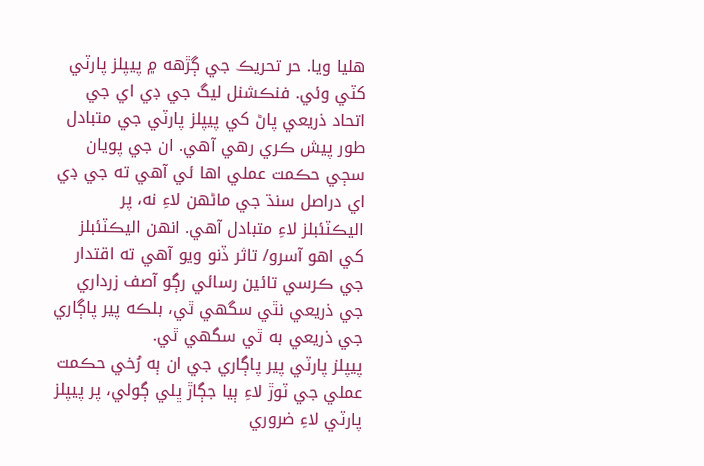هليا ويا. حر تحريڪ جي ڳڙهه ۾ پيپلز پارٽي کٽي وئي. فنڪشنل ليگ جي ڊي اي جي اتحاد ذريعي پاڻ کي پيپلز پارٽي جي متبادل طور پيش ڪري رهي آهي. ان جي پويان سڄي حڪمت عملي اها ئي آهي ته جي ڊي اي دراصل سنڌ جي ماڻهن لاءِ نه، پر اليڪٽئبلز لاءِ متبادل آهي. انهن اليڪٽئبلز کي اهو آسرو/ تاثر ڏنو ويو آهي ته اقتدار جي ڪرسي تائين رسائي رڳو آصف زرداري جي ذريعي نٿي سگهي ٿي، بلڪه پير پاڳاري جي ذريعي به ٿي سگهي ٿي.
پيپلز پارٽي پير پاڳاري جي ان ٻه رُخي حڪمت عملي جي ٽوڙ لاءِ ٻيا جڳاڙ ڀلي ڳولي، پر پيپلز پارٽي لاءِ ضروري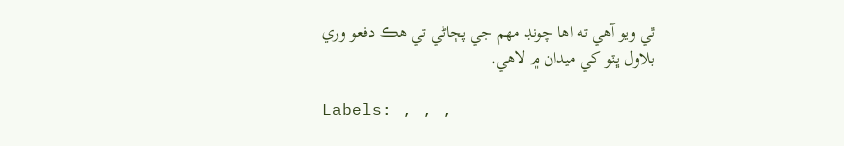ٿي ويو آهي ته اها چونڊ مهم جي پڄاڻي تي هڪ دفعو وري بلاول ڀٽو کي ميدان ۾ لاهي.

Labels: , , ,